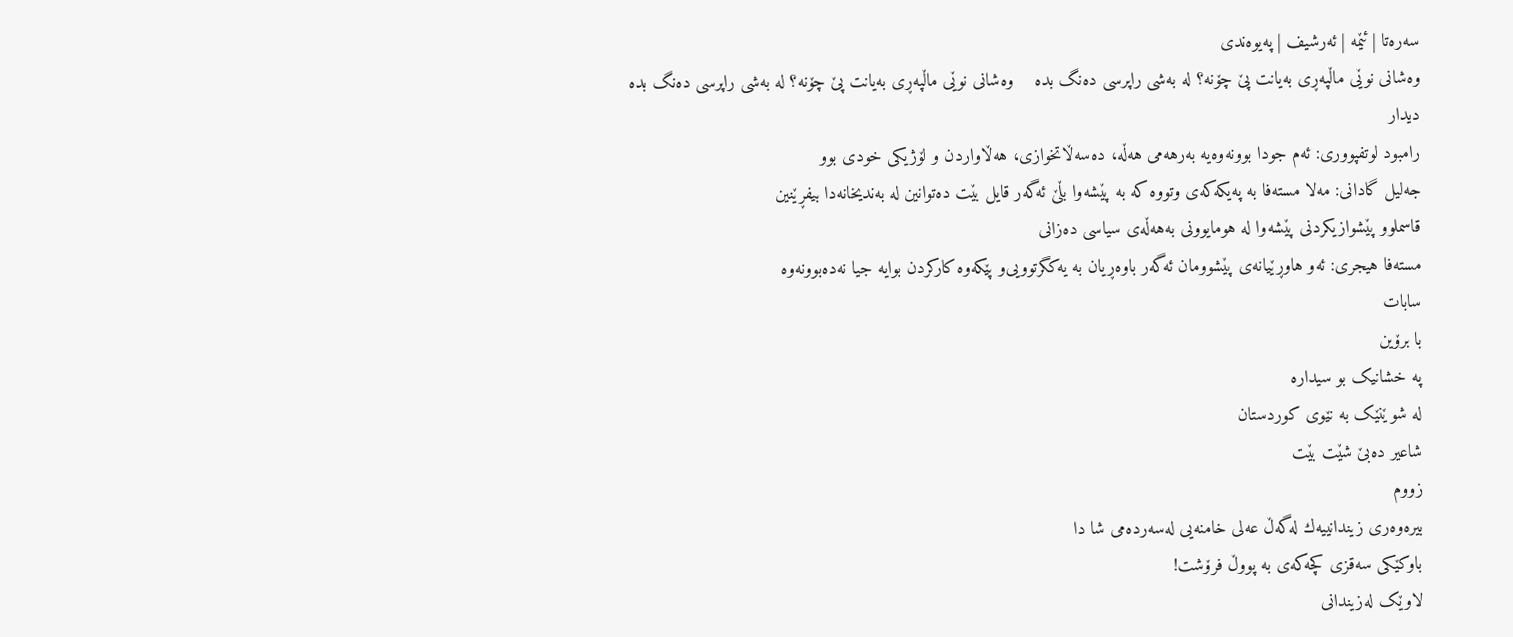سه‌ره‌تا | ئێمه‌ | ئه‌رشیف | په‌یوه‌ندی
وه‌شانی نوێی ماڵپه‌ڕی به‌یانت پێ چۆنه‌؟ له‌ به‌شی راپرسی ده‌نگ بده‌    وه‌شانی نوێی ماڵپه‌ڕی به‌یانت پێ چۆنه‌؟ له‌ به‌شی راپرسی ده‌نگ بده‌
دیدار
رامبود لوتفپووری: ئه‌م جودا بوونه‌وه‌یه ‌به‌رهه‌می هه‌ڵه‌، ده‌سه‌ڵاتخوازی، هه‌ڵاواردن و لۆژیکی خودی بوو
جه‌لیل گادانی: مه‌لا مسته‌فا به‌ په‌یکه‌که‌ی وتووه‌ که‌ به‌ پێشه‌وا بڵێ ئه‌گه‌ر قایل بێت ده‌توانین له‌ به‌ندیخانه‌دا بیفڕێنین
قاسملوو پێشوازیكردنی پێشەوا لە هومایوونی بەهەڵەی سیاسی دەزانی
مسته‌فا هیجری: ئه‌و هاوڕێیانه‌ی پێشوومان ئه‌گه‌ر باوه‌ڕیان به‌ یه‌كگرتوویی‌‌و پێكه‌وه‌ كاركردن بوایه‌ جیا نه‌ده‌بوونه‌وه‌
سابات
با برۆین
په خشانیک بو سیداره
له شوێنێک به نێوی کوردستان
شاعیر ده‌بێ شێت بێت
زووم
بیرەوەری زیندانییەك لەگەڵ عەلی خامنەیی لەسەردەمی شا دا
باوكێكی سه‌قزی كچه‌كه‌ی به پووڵ فرۆشت!
لاوێک له‌زیندانی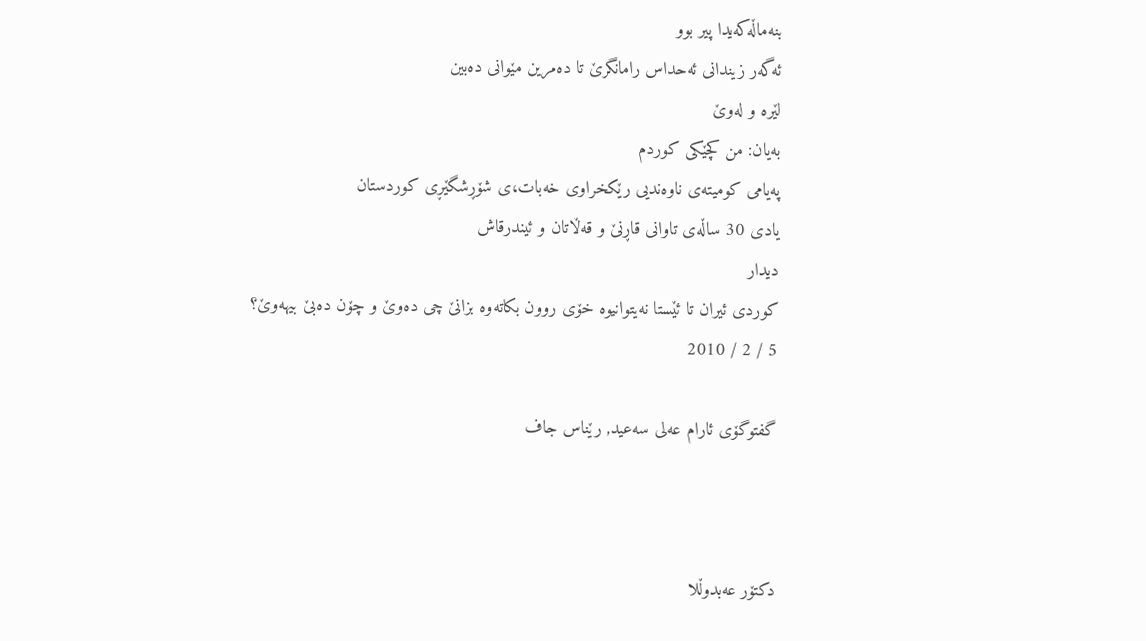بنه‌ماڵه‌كه‌یدا پیر بوو
ئه‌گه‌ر زیندانی ئه‌حداس رامانگرێ تا ده‌مرین مێوانی ده‌بین
لێره‌ و له‌وێ
به‌یان: من کچێکی کوردم
په‌یامی کومیته‌ی ناوه‌ندیی رێکخراوی خه‌بات،ی شۆڕشگێڕی کوردستان
یادی 30 ساڵه‌ی تاوانی قاڕنێ و قه‌ڵاتان و ئیندرقاش
دیدار
كوردی ئیران تا ئێستا نه‌یتوانیوه‌ خۆی روون بكاته‌وه‌ بزانێ چی ده‌وێ و چۆن ده‌بێ بیهه‌وێ؟
5 / 2 / 2010

گفتوگۆی‌ ئارام عه‌لی سه‌عید, رێناس جاف



دكتۆر عه‌بدوڵلا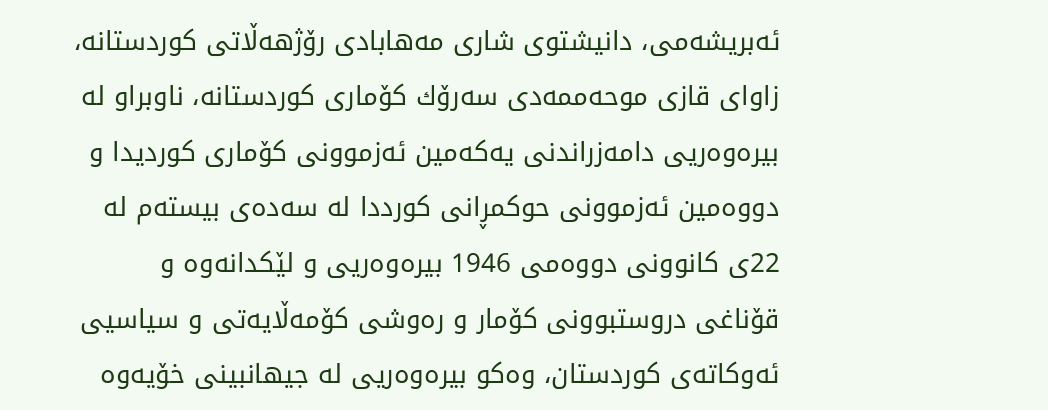ئه‌بریشه‌می، دانیشتوی‌ شاری مه‌هابادی‌ رۆژهه‌ڵاتی‌ كوردستانه‌، زاوای‌ قازی‌ موحه‌ممه‌دی‌ سه‌رۆك كۆماری‌ كوردستانه‌، ناوبراو له‌ بیره‌وه‌ریی‌ دامه‌زراندنی‌ یه‌كه‌مین ئه‌زموونی‌ كۆماری‌ كوردیدا و دووه‌مین ئه‌زموونی‌ حوكمڕانی‌ كورددا له‌ سه‌ده‌ی‌ بیسته‌م له‌ 22ی‌ كانوونی‌ دووه‌می‌ 1946 بیره‌وه‌ریی‌ و لێكدانه‌وه‌ و قۆناغی‌ دروستبوونی‌ كۆمار و ره‌وشی‌ كۆمه‌ڵایه‌تی‌ و سیاسیی‌ ئه‌وكاته‌ی‌ كوردستان، وه‌كو بیره‌وه‌ریی‌ له‌ جیهانبینی‌ خۆیه‌وه‌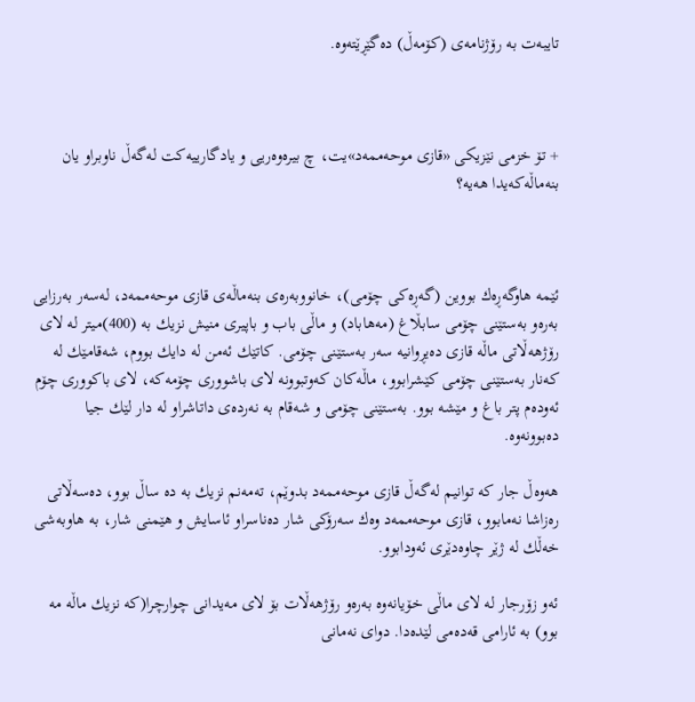تایبه‌ت به‌ رۆژنامه‌ی‌ (كۆمه‌ڵ) ده‌گێڕێته‌وه‌.



+ تۆ خزمی نێزیكی «قازی موحه‌ممه‌د»یت، چ بیره‌وه‌ریی و یادگارییه‌كت له‌گه‌ڵ ناوبراو یان بنه‌ماڵه‌كه‌یدا هه‌یه‌؟



ئێمه‌ هاوگه‌ڕه‌ك بووین (گه‌ڕه‌كی چۆمی)، خانووبه‌ره‌ی بنه‌ماڵه‌ی قازی موحه‌ممه‌د، له‌سه‌ر به‌رزایی به‌ره‌و به‌ستێنی چۆمی سابڵاغ (مه‌هاباد) و ماڵی باب و باپیری منیش نزیك به‌ (400)میتر له‌ لای  رۆژهه‌ڵاتی ماڵه‌ قازی ده‌یڕوانیه‌ سه‌ر به‌ستێنی چۆمی‌. كاتێك ئه‌من له‌ دایك بووم، شه‌قامێك له‌ كه‌نار به‌ستێنی چۆمی كێشرابوو، ماڵه‌كان كه‌وتبوونه‌ لای باشووری چۆمه‌كه‌، لای باكووری چۆم ئه‌وده‌م پتر باغ و مێشه‌ بوو. به‌ستێنی چۆمی و شه‌قام‌ به‌ نه‌رده‌ی داتاشراو له‌ دار لێك جیا ده‌بوونه‌وه‌.

هه‌وه‌ڵ جار كه‌ توانیم له‌گه‌ڵ قازی موحه‌ممه‌د بدوێم، ته‌مه‌نم نزیك به‌ ده‌ ساڵ بوو، ده‌سه‌ڵاتی ره‌زاشا نه‌مابوو، قازی موحه‌ممه‌د وه‌ك سه‌رۆكی شار ده‌ناسراو ئاسایش و هێمنی شار، به‌ هاوبه‌شی خه‌ڵك له‌ ژێر چاوه‌دێری ئه‌ودابوو.

ئه‌و زۆرجار له‌ لای ماڵی‌ خۆیانه‌وه‌ به‌ره‌و رۆژهه‌ڵات بۆ لای مه‌یدانی چوارچرا(كه‌ نزیك ماڵه‌ مه‌ بوو) به‌ ئارامی قه‌ده‌می لێده‌دا. دوای نه‌مانی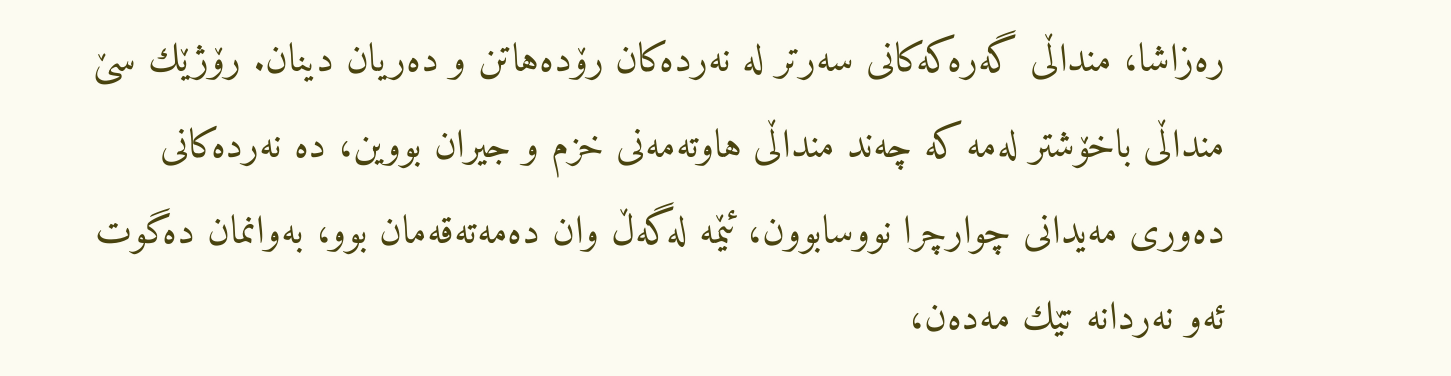ره‌زاشا، منداڵی گه‌ره‌كه‌كانی سه‌رتر له‌ نه‌رده‌كان رۆده‌هاتن و ده‌ریان دینان. رۆژێك سێ منداڵی باخۆشتر له‌مه‌ كه‌ چه‌ند منداڵی هاوته‌مه‌نی خزم و جیران بووین، ده‌ نه‌رده‌كانی ده‌وری مه‌یدانی چوارچرا نووسابوون، ئێمه‌ له‌گه‌ڵ وان ده‌مه‌ته‌قه‌مان بوو، به‌وانمان ده‌گوت ئه‌و نه‌ردانه‌ تێك مه‌ده‌ن،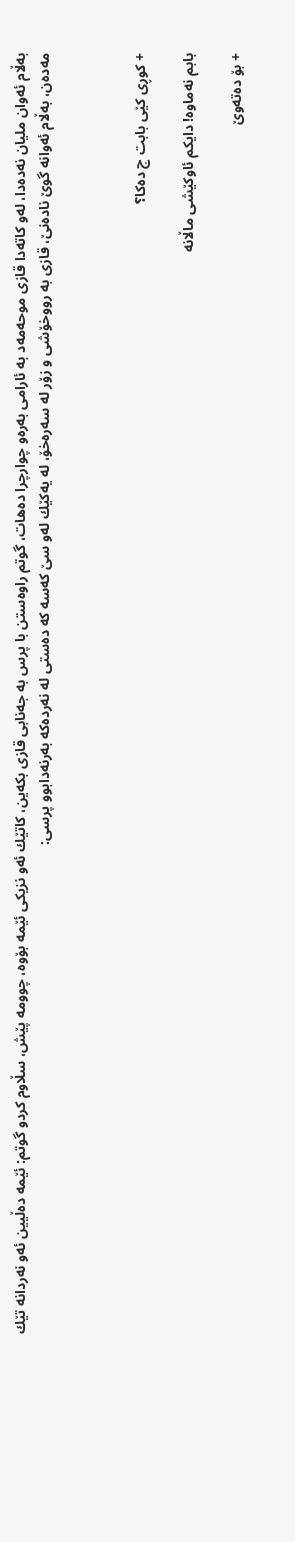به‌ڵام ئه‌وان ملیان نه‌ده‌دا، له‌و‌ كاته‌دا قازی موحه‌مه‌د به‌ ئارامی‌ به‌ره‌و چوارچرا ده‌هات، گوتم راوه‌ستن با پرس به‌ جه‌نابی قازی بكه‌ین، كاتێك ئه‌و نزیكی ئێمه‌ بۆوه‌، چوومه‌ پێش، سڵاوم كردو گوتم: ئێمه‌ ده‌ڵیین ئه‌و نه‌ردانه‌ تێك مه‌ده‌ن، به‌ڵام ئه‌وانه‌ گوێ ناده‌نێ، قازی به‌ رووخۆشی و زۆر له‌ سه‌ره‌خۆ، له‌ یه‌كێك له‌و سێ كه‌سه‌ كه‌ ده‌ستی له‌ نه‌رده‌كه‌ به‌رنه‌دابوو پرسی:



+ كوڕی كێی بابت چ ده‌كا؟

بابم نه‌ماوه‌! دایكم ئاوكێشی ماڵانه‌

+ بۆ ده‌ته‌وێ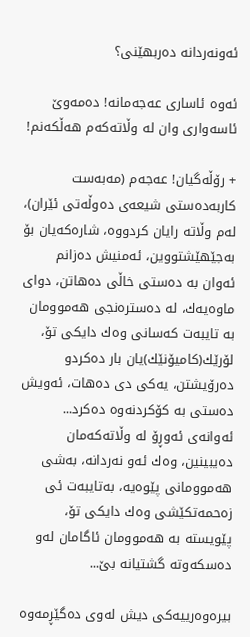ئه‌ونه‌ردانه‌ ده‌ربهێنی؟

ئه‌وه‌ ئاساری عه‌جه‌مانه‌! ده‌مه‌وێ ئاسه‌واری وان له‌ وڵاته‌كه‌م هه‌ڵكه‌نم!

+ رۆڵه‌گیان! عه‌جه‌م (مه‌به‌ست كاربه‌ده‌ستی شیعه‌ی ده‌وڵه‌تی ئێران)، له‌م وڵاته‌‌ رایان كردووه‌، شاره‌كه‌یان بۆ به‌جێهێشتووین، ئه‌منیش ده‌زانم ئه‌وان به‌ ده‌ستی خاڵی ده‌هاتن، دوای ماوه‌یه‌ك، له‌ ده‌ستره‌نجی هه‌موومان به‌ تایبه‌ت كه‌سانی وه‌ك دایكی تۆ، لۆرێك(كامیۆنێك)یان بار ده‌كردو ده‌رۆیشتن، یه‌كی دی ده‌هات، ئه‌ویش ده‌ستی به‌ كۆكردنه‌وه‌ ده‌كرد... ئه‌وانه‌ی ئه‌وڕۆ له‌ ‌وڵاته‌كه‌مان ده‌یبینین، وه‌ك ئه‌و نه‌ردانه‌،‌ به‌شی هه‌موومانی پێوه‌یه‌، به‌تایبه‌ت ئی زه‌حمه‌تكێشی وه‌ك دایكی تۆ، پێویسته‌ به‌ هه‌موومان ئاگامان له‌و ده‌سكه‌وته‌ گشتیانه‌ بێ...

بیره‌وه‌رییه‌كی‌ دیش له‌وی ده‌گێڕمه‌وه‌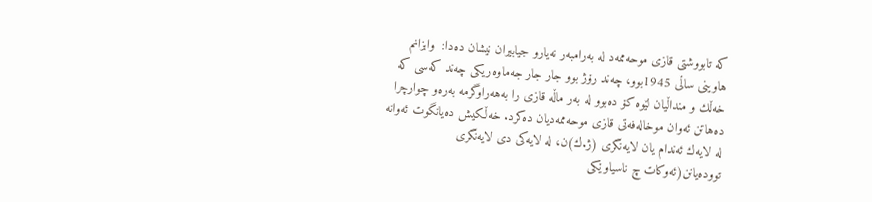كه‌ تابووشتی قازی موحه‌ممه‌د له‌ به‌رامبه‌ر نه‌یارو جیابیران نیشان ده‌دا:  وابزانم هاوینی ساڵی 1945بوو، چه‌ند رۆژ بوو جار جار جه‌ماوه‌ریكی چه‌ند كه‌سی كه‌ خه‌ڵك و منداڵیان لێوه‌ كۆ ده‌بوو له‌ به‌ر ماڵه‌ قازی را به‌هه‌راوگرمه‌ به‌ره‌و چوارچرا‌ ده‌هاتن ئه‌وان موخاله‌فه‌تی قازی موحه‌ممه‌دیان ده‌كرد. خه‌ڵكیش ده‌یانگوت ئه‌وانه‌ له‌ لایه‌ك ئه‌ندام یان لایه‌نگری (ژ.ك)ن، له‌ لایه‌كی دی‌ لایه‌نگری تووده‌یانن(ئه‌وكات چ ناسیاوێكی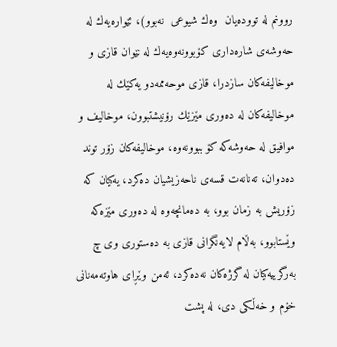روونم له‌ تووده‌یان  وه‌ك شیوعی  نه‌بوو)، ئێواره‌یه‌ك له‌ حه‌وشه‌ی شاره‌داری‌ كۆبوونه‌وه‌یه‌ك له‌ نێوان قازی و موخالیفه‌كان سازدرا، قازی موحه‌ممه‌دو یه‌كێك له‌ موخالیفه‌كان له‌ ده‌وری مێزێك رۆنیشتبوون، موخالیف و موافیق له‌ حه‌وشه‌كه‌ كۆ ببوونه‌وه‌، موخالیفه‌كان زۆر توند ده‌دوان، ته‌نانه‌ت قسه‌ی ناحه‌زیشیان ده‌كرد، یه‌كیان كه‌ زۆریش به‌ زمان بوو، به‌ ده‌مانچه‌وه‌ له‌ ده‌وری مێزه‌كه‌ وێستابوو، به‌ڵام لایه‌نگرانی قازی به‌ ده‌ستوری وی چ به‌رگرییه‌كیان له‌ گرژه‌كان نه‌ده‌كرد، ئه‌من وێڕای هاوته‌مه‌نانی خۆم و خه‌ڵكی دی، له‌ پشت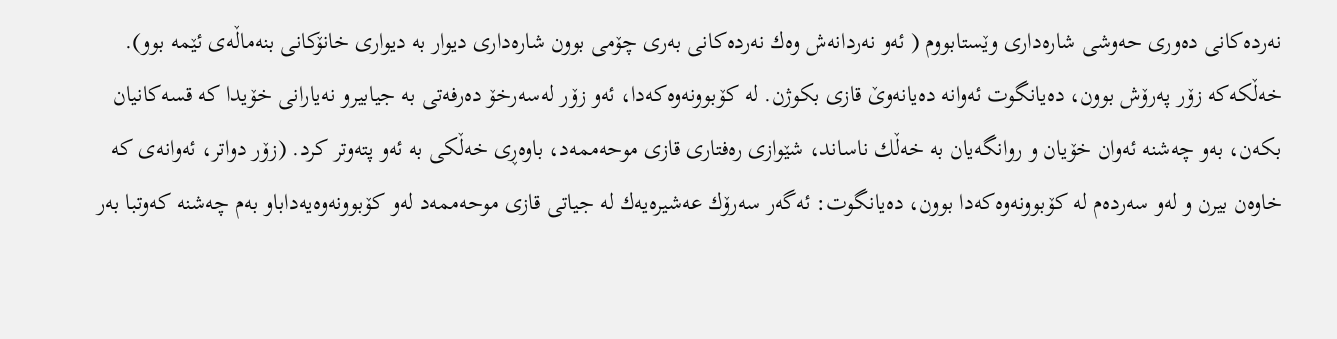نه‌رده‌كانی ده‌وری حه‌وشی شاره‌داری وێستابووم ( ئه‌و نه‌ردانه‌ش وه‌ك نه‌رده‌كانی به‌ری چۆمی بوون شاره‌داری دیوار به‌ ‌دیواری خانۆكانی بنه‌ماڵه‌ی ئێمه‌ بوو‌). خه‌ڵكه‌كه‌ زۆر په‌رۆش بوون، ده‌یانگوت ئه‌وانه‌ ده‌یانه‌وێ قازی بكوژن. له‌ كۆبوونه‌وه‌كه‌دا، ئه‌و زۆر له‌سه‌رخۆ ده‌رفه‌تی به‌ جیابیرو نه‌یارانی خۆیدا كه‌ قسه‌كانیان بكه‌ن، به‌و چه‌شنه‌ ئه‌وان خۆیان و روانگه‌یان به‌ خه‌ڵك ناساند، شێواز‌ی ره‌فتاری قازی موحه‌ممه‌د،‌ باوه‌ڕی خه‌ڵكی به‌ ئه‌و پته‌وتر كرد‌. (زۆر دواتر، ئه‌وانه‌ی كه‌ خاوه‌ن بیرن و له‌و سه‌رده‌م له‌ كۆبوونه‌وه‌كه‌دا بوون، ده‌یانگوت: ئه‌گه‌ر سه‌رۆك عه‌شیره‌یه‌ك له‌ جیاتی‌ قازی موحه‌ممه‌د له‌و كۆبوونه‌وه‌یه‌داباو به‌م چه‌شنه‌‌ كه‌وتبا به‌ر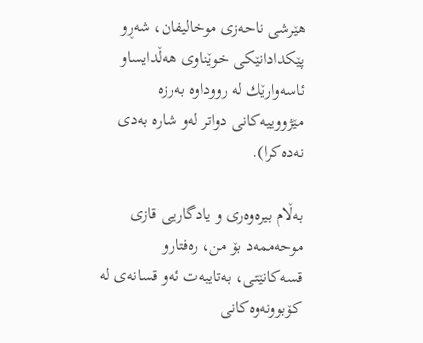هێرشی ناحه‌زی ‌موخالیفان، شه‌ڕو پێكدادانێكی خوێناوی هه‌ڵدایساو ئاسه‌وارێك له‌ رووداوه‌ به‌رزه‌ مێژووییه‌‌كانی دواتر له‌و شاره‌ به‌دی نه‌ده‌كرا).

به‌ڵام بیره‌وه‌ری و یادگاریی‌ قازی موحه‌ممه‌د بۆ من، ره‌فتارو قسه‌كانێتی، به‌تایبه‌ت ئه‌و قسانه‌ی له‌ كۆبوونه‌وه‌كانی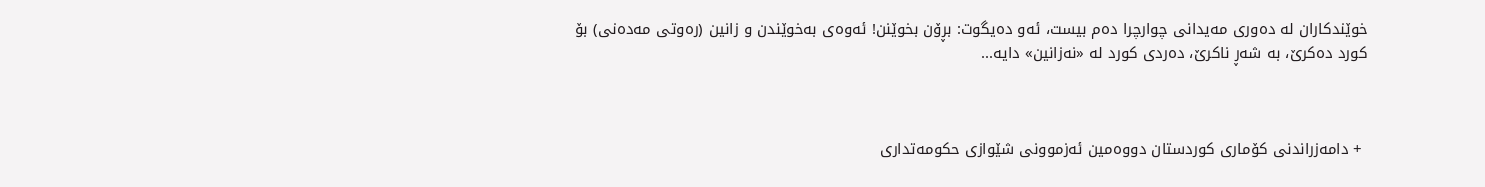خوێندكاران له‌ ده‌وری مه‌یدانی چوارچرا ده‌م بیست، ئه‌و ده‌یگوت: بڕۆن بخوێنن! ئه‌وه‌ی به‌خوێندن و زانین (ره‌وتی مه‌ده‌نی) بۆ كورد ده‌كرێ، به‌ شه‌ڕ ناكرێ، ده‌ردی كورد له‌ «نه‌زانین» دایه‌...



 + دامه‌زراندنی كۆماری كوردستان دووه‌مین ئه‌زموونی شێوازی حكومه‌تداری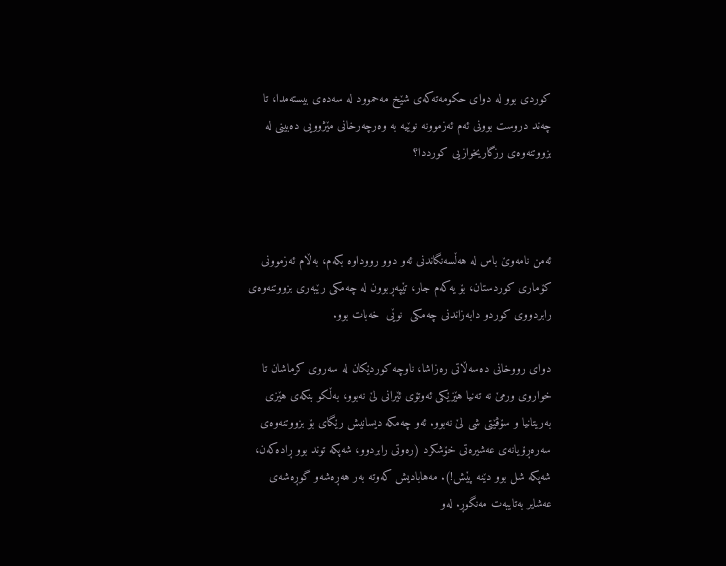كوردی بوو له‌ دوای حكومه‌ته‌كه‌ی شێخ مه‌حموود له‌ سه‌ده‌ی بیسته‌مدا، تا چه‌ند دروست بوونی ئه‌م ئه‌زموونه‌ نوێیه‌ به‌ وه‌رچه‌رخانی مێژوویی ده‌بینی له‌ بزووتنه‌وه‌ی رزگاریخوازیی كورددا؟



ئه‌من نامه‌وێ باس له‌ هه‌ڵسه‌نگاندنی ئه‌و دوو رووداوه‌ بكه‌م، به‌ڵام ئه‌زموونی كۆماری كوردستان‌، بۆ یه‌كه‌م جار، ‌تێپه‌ڕبوون له‌ چه‌مكی رێبه‌ری بزووتنه‌وه‌ی رابردووی كوردو دابه‌زاندنی چه‌مكی  نوێی‌  خه‌بات بوو‌‌.

دوای رووخانی ده‌سه‌ڵاتی ره‌زاشا، ناوچه‌ كوردێكان له‌ سه‌روی كرماشان تا خواروی ورمێ نه‌ ته‌نیا هێزێكی ئه‌وتۆی ئێرانی لێ نه‌بوو، به‌ڵكو بنكه‌ی هێزی به‌ریتانیا و سۆڤێتی شی لێ نه‌بوو. ئه‌و چه‌مكه‌ دیسانیش رێگای بۆ بزووتنه‌وه‌ی سه‌ره‌ڕۆیانه‌ی عه‌شیره‌تی خۆشكرد (ره‌وتی رابردوو، شه‌پكه‌ توند بوو ڕاده‌كه‌ن، شه‌پكه‌ شل بوو دێنه‌ پێش!). مه‌هابادیش كه‌وته‌ به‌ر هه‌ڕه‌شه‌و گوڕه‌شه‌ی عه‌شایر به‌تایبه‌ت مه‌نگوڕ. له‌و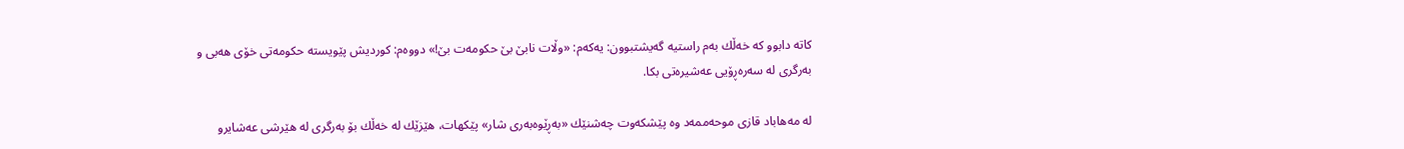كاته‌ دابوو كه‌ خه‌ڵك به‌م راستیه‌ گه‌یشتبوون: یه‌كه‌م: «وڵات نابێ بێ حكومه‌ت بێ!» دووه‌م: كوردیش پێویسته‌ حكومه‌تی خۆی هه‌بی و به‌رگری له‌ سه‌ره‌ڕۆیی عه‌شیره‌تی‌ بكا.

له‌ مه‌هاباد قازی موحه‌ممه‌د وه‌ پێشكه‌وت چه‌شنێك «به‌ڕێوه‌به‌ری شار» پێكهات، هێزێك له‌ خه‌ڵك بۆ به‌رگری له‌ هێرشی عه‌شایرو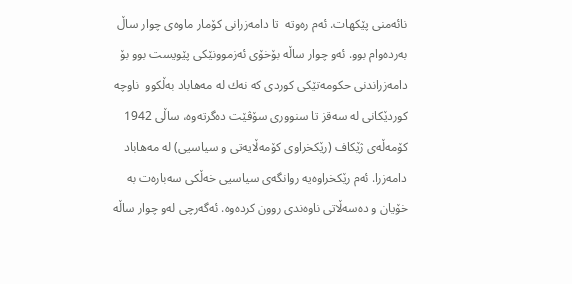نائه‌منی پێكهات. ئه‌م ره‌وته‌  تا دامه‌زرانی كۆمار ماوه‌ی چوار ساڵ به‌رده‌وام بوو. ئه‌و چوار ساڵه‌ بۆخۆی ئه‌زموونێكی پێویست بوو بۆ دامه‌زراندنی حكومه‌تێكی كوردی كه‌ نه‌ك له‌ مه‌هاباد به‌ڵكوو  ناوچه‌ كوردێكانی له‌ سه‌قز تا سنووری سۆڤێت ده‌گرته‌وه‌، ساڵی 1942 كۆمه‌ڵه‌ی ژێكاف (رێكخراو‌ی كۆمه‌ڵایه‌تی و سیاسیی) له‌ مه‌هاباد دامه‌زرا. ئه‌م رێكخراوه‌یه‌ روانگه‌ی سیاسیی خه‌ڵكی سه‌باره‌ت به‌ خۆیان و ده‌سه‌ڵاتی ناوه‌ندی روون كرده‌وه‌. ئه‌گه‌رچی له‌و چوار ساڵه‌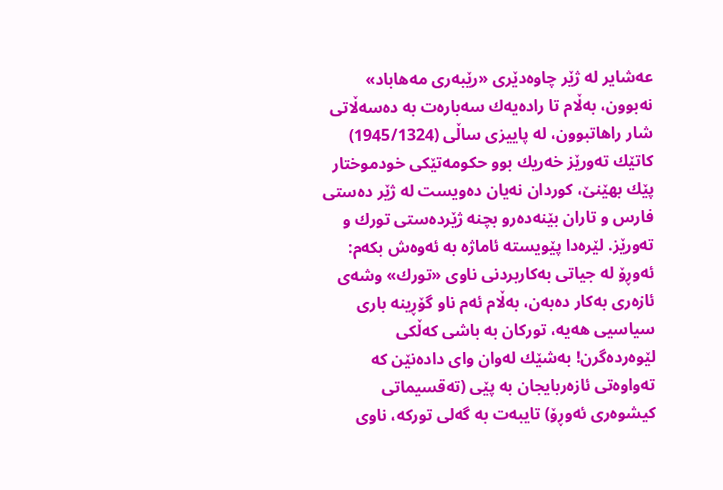عه‌شایر له‌ ژێر چاوه‌دێری «رێبه‌ری مه‌هاباد» نه‌بوون، به‌ڵام تا راده‌یه‌ك سه‌باره‌ت به‌ ده‌سه‌ڵاتی شار راهاتبوون، له‌ پاییزی ساڵی (1945/1324) كاتێك ته‌ورێز خه‌ریك بوو حكومه‌تێكی خودموختار پێك بهێنێ، كوردان نه‌یان ده‌ویست له‌ ژێر ده‌ستی فارس و تاران بێنه‌ده‌رو بچنه‌ ژێرده‌ستی تورك و ته‌ورێز. لێره‌دا پێویسته‌ ئاماژه‌ به‌ ئه‌وه‌ش بكه‌م: ئه‌وڕۆ له‌ جیاتی به‌كاربردنی ناوی «تورك» وشه‌ی ئازه‌ری به‌كار ده‌به‌ن، به‌ڵام ئه‌م ناو گۆڕینه‌ باری سیاسیی هه‌یه‌، توركان به‌ باشی كه‌ڵكی لێوه‌رده‌گرن! به‌شێك له‌وان وای داده‌نێن كه‌ ته‌واوه‌تی ئازه‌ربایجان به‌ پێی (ته‌قسیماتی كیشوه‌ری ئه‌وڕۆ) تایبه‌ت به‌ گه‌لی توركه‌،‌ ناوی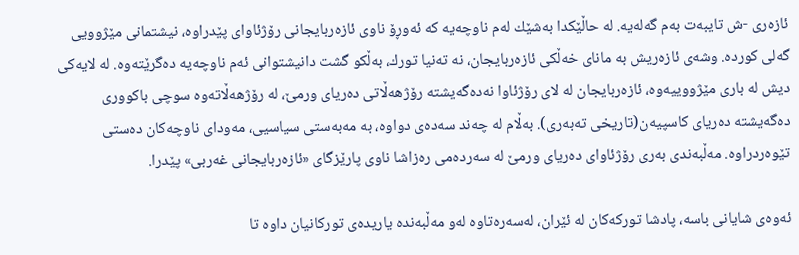ئازه‌ری -ش تایبه‌ت به‌م گه‌له‌یه‌‌‌. له‌ حاڵێكدا به‌شێك له‌م ناوچه‌یه‌ كه‌ ئه‌وڕۆ ناوی ئازه‌ربایجانی رۆژئاوای پێدراوه‌، نیشتمانی مێژوویی گه‌لی كورده‌. وشه‌ی ئازه‌ریش به‌ مانای خه‌ڵكی ئازه‌ربایجان، نه‌ ته‌نیا تورك، به‌ڵكو گشت دانیشتوانی ئه‌م ناوچه‌یه‌ ده‌گرێته‌وه‌. له‌ لایه‌كی دیش له‌ باری مێژووییه‌وه‌، ئازه‌ربایجان له‌ لای رۆژئاوا نه‌ده‌گه‌یشته‌ رۆژهه‌ڵاتی ده‌ریای ورمێ، له‌ رۆژهه‌ڵاته‌وه‌ سوچی باكووری ده‌گه‌یشته‌ ده‌ریای كاسپیه‌ن(تاریخی ته‌به‌ری). به‌ڵام له‌ چه‌ند سه‌ده‌ی دواوه‌، به‌ مه‌به‌ستی سیاسیی، مه‌ودای ناوچه‌كان ده‌ستی تێوه‌ردراوه‌. مه‌ڵبه‌ندی به‌ری رۆژئاوای ده‌ریای ورمێ له‌ سه‌رده‌می ره‌زاشا ناوی پارێزگای «ئازه‌ربایجانی غه‌ربی» پێدرا‌.

ئه‌وه‌ی شایانی باسه‌، پادشا‌ توركه‌كان له‌ ئێران، له‌سه‌ره‌تاوه‌ له‌و مه‌ڵبه‌نده‌ یاریده‌ی توركانیان ‌داوه‌ تا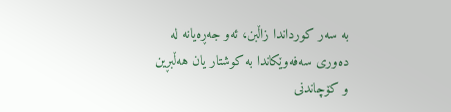به‌ ‌سه‌ر كو‌رداندا زاڵبن، ئه‌و جه‌ڕه‌یانه‌ له‌ ده‌وری سه‌فه‌وێكاندا به‌ كوشتار یان هه‌ڵبڕین و كۆچاندنی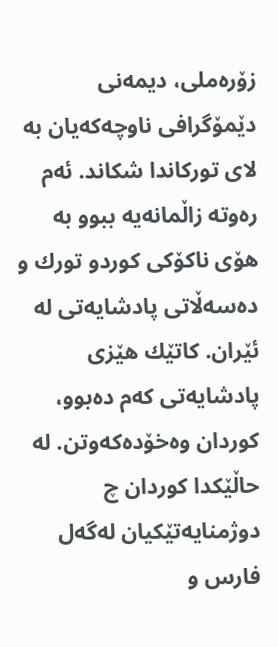زۆره‌ملی، دیمه‌نی دێمۆگرافی ناوچه‌كه‌یان به‌ لای توركاندا شكاند. ئه‌م ره‌وته‌ زاڵمانه‌یه‌ ببوو به‌‌ هۆی ناكۆكی كوردو تورك و ده‌سه‌ڵاتی پادشایه‌تی له‌ ئێران. كاتێك هێزی پادشایه‌تی كه‌م ده‌بوو، كوردان وه‌خۆده‌كه‌وتن. له‌ حاڵێكدا كوردان چ دوژمنایه‌تێكیان له‌گه‌ل فارس و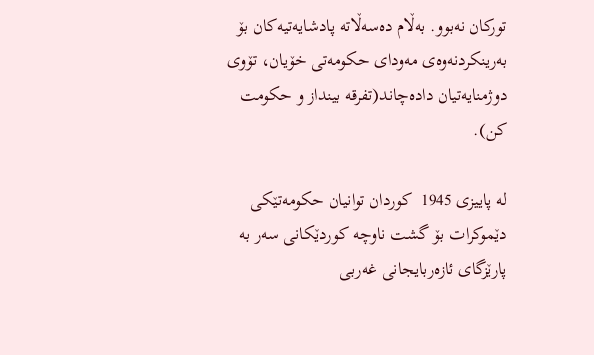تور‌كان نه‌بوو. به‌ڵام ده‌سه‌ڵاته‌ پادشایه‌تیه‌كان بۆ به‌رینكردنه‌وه‌ی مه‌ودای حكومه‌تی خۆیان، تۆوی دوژمنایه‌تیان داده‌چاند(تفرقه‌ بینداز و حكومت كن).

له‌ پاییزی 1945  كوردان‌‌ توانیان حكومه‌تێكی دێموكرات بۆ گشت ناوچه‌ كوردێكانی سه‌ر به‌ پارێزگای ئازه‌ربایجانی غه‌ربی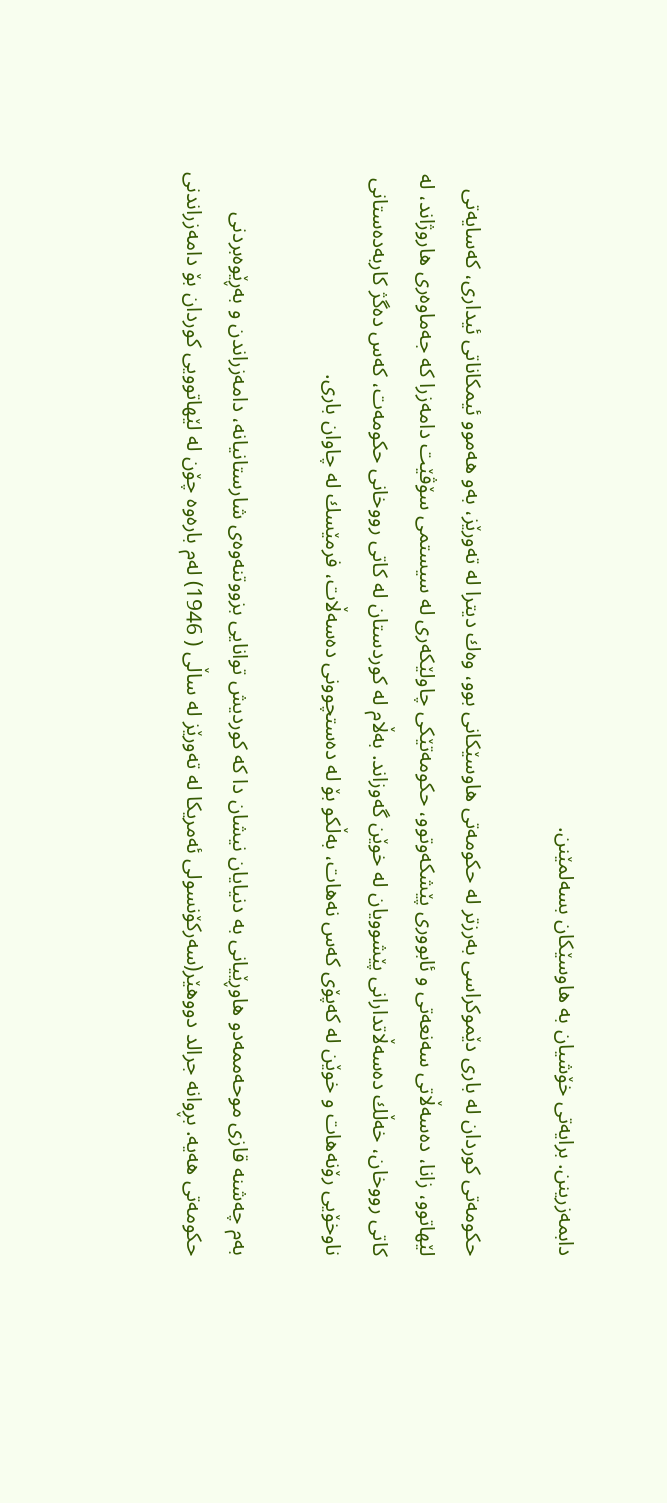دابمه‌زرینن. برایه‌تی خۆشیان به‌ هاوسێكان بسه‌لمێنن.

حكومه‌تی كوردان‌ له‌ باری دێموكراسی به‌رزتر له‌ حكومه‌تی هاوسێكانی بوو، وه‌ك دیترا له‌ ته‌ورێز، به‌و هه‌موو ئیمكانا‌تی ئیداری، كه‌سایه‌تی لێهاتوو، زانا، ده‌سه‌ڵاتی سه‌نعه‌تی و ئابووری پێشكه‌وتوو، حكومه‌تێكی چاولێكه‌ری له‌ سیستمی سۆڤێت دامه‌زرا كه‌ جه‌ماوه‌ری هاروژاند، له‌ كاتی رووخان، خه‌ڵك ده‌سه‌ڵاتدارانی پێشوویان له‌ خوێن گه‌وزاند. به‌ڵام له‌ كوردستان له‌ كاتی رووخانی حكومه‌ت، كه‌س ده‌گژ كاربه‌ده‌ستانی ناوخۆیی رۆنه‌هات و خوێن له‌ كه‌پۆی كه‌س نه‌هات، به‌ڵكو بۆ له‌ ده‌ستچوونی ده‌سه‌ڵات، فرمێسك له‌ چاوان ‌باری‌.

به‌م چه‌شنه‌ قازی موحه‌ممه‌دو هاوڕێیانی به‌ دنیایان نیشان دا كه‌ كوردیش توانایی بزووتنه‌وه‌ی شارستانیانه‌، دامه‌زراندن و به‌ڕێوه‌بردنی حكومه‌تی هه‌یه‌. بڕوانه‌ جرالد دووهێر(سه‌ركۆنسولی ئه‌مریكا له‌ ته‌ورێز له‌ ساڵی ( 1946) له‌م باره‌وه‌ چۆن له‌ لێهاتوویی كوردان بۆ دامه‌زراندنی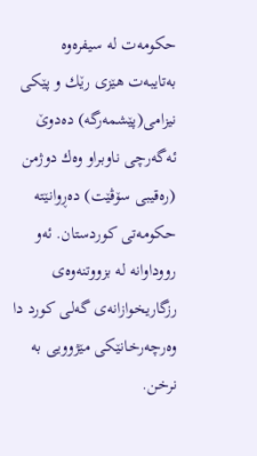حكومه‌ت له‌ سیفره‌وه‌ به‌تایبه‌ت هێزی رێك و پێكی نیزامی(پێشمه‌رگه‌) ده‌دوێ ئه‌گه‌رچی ناوبراو وه‌ك دوژمن (ره‌قیبی سۆڤێت) ده‌ڕوانێته‌ حكومه‌تی كوردستان. ئه‌و رووداوانه‌‌ له‌ بزووتنه‌وه‌ی رزگاریخوازانه‌ی گه‌لی كورد دا‌ وه‌رچه‌رخانێكی مێژوویی به‌ نرخن.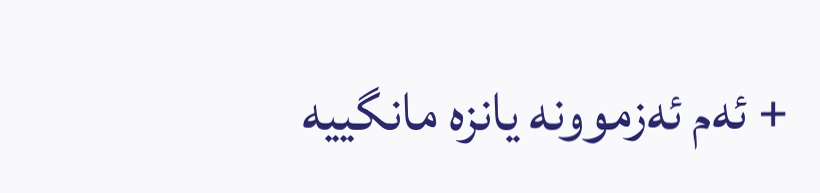+ ئه‌م ئه‌زموونه‌ یانزه‌ مانگییه‌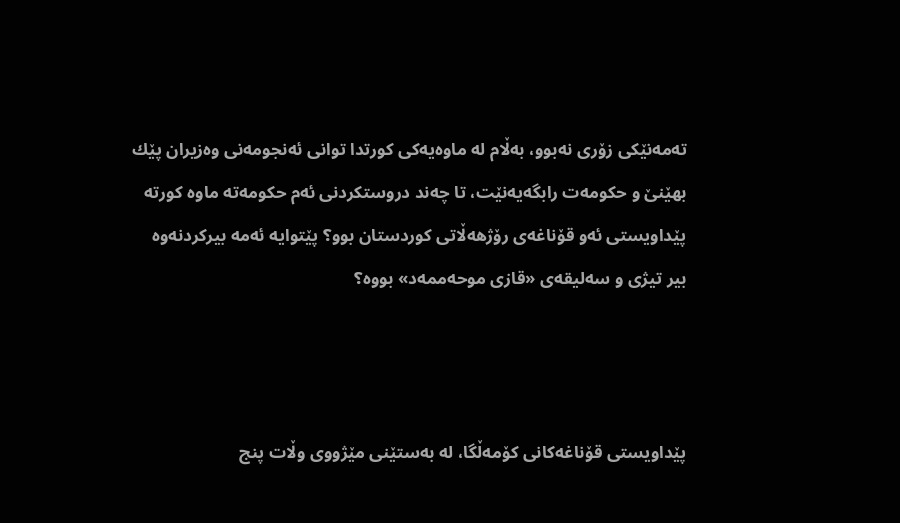ته‌مه‌نێكی زۆری نه‌بوو، به‌ڵام له‌ ماوه‌یه‌كی كورتدا توانی ئه‌نجومه‌نی وه‌زیران پێك بهێنێ و حكومه‌ت رابگه‌یه‌نێت، تا چه‌ند دروستكردنی ئه‌م حكومه‌ته‌ ماوه‌ كورته‌ پێداویستی ئه‌و قۆناغه‌ی رۆژهه‌ڵاتی كوردستان بوو؟ پێتوایه‌ ئه‌مه‌ بیركردنه‌وه‌ بیر تیژی‌ و سه‌لیقه‌ی «قازی موحه‌ممه‌د» بووه‌؟



پێداویستی قۆناغه‌كانی كۆمه‌ڵگا، له‌ به‌ستێنی مێژووی وڵات‌ پنج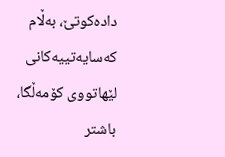داده‌كوتێ، به‌ڵام كه‌سایه‌تییه‌كانی لێهاتووی كۆمه‌ڵگا،‌ باشتر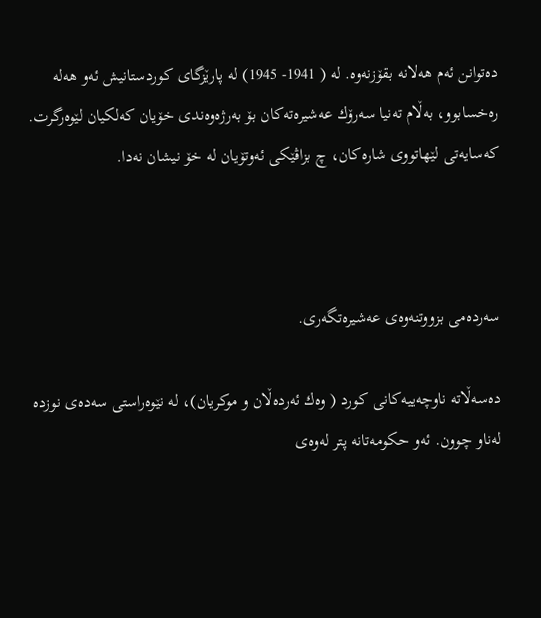ده‌توانن ئه‌م هه‌لانه‌ بقۆزنه‌وه‌. له‌ ( 1941- 1945) له‌ پارێزگای كوردستانیش ئه‌و هه‌له‌ ره‌خسابوو، به‌ڵام ته‌نیا سه‌رۆك عه‌شیره‌ته‌كان بۆ به‌رژه‌وه‌ندی خۆیان كه‌لكیان لێوه‌رگرت. كه‌سایه‌تی لێهاتووی شاره‌كان، چ بزاڤێكی ئه‌وتۆیان له‌ خۆ نیشان نه‌دا.



سه‌رده‌می بزووتنه‌وه‌ی عه‌شیره‌تگه‌ری‌.

ده‌سه‌ڵاته‌ ناوچه‌ییه‌كانی كورد ( وه‌ك ئه‌رده‌ڵان و موكریان)، له‌ نێوه‌راستی سه‌ده‌ی نوزده‌ له‌ناو چوون. ئه‌و حكومه‌تانه‌ پتر له‌وه‌ی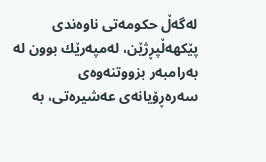له‌گه‌ڵ حكومه‌تی ناوه‌ندی پێكهه‌ڵپڕژێن، له‌مپه‌رێك بوون له‌ به‌رامبه‌ر بزووتنه‌وه‌ی سه‌ره‌ڕۆیانه‌ی عه‌شیره‌تی‌، به‌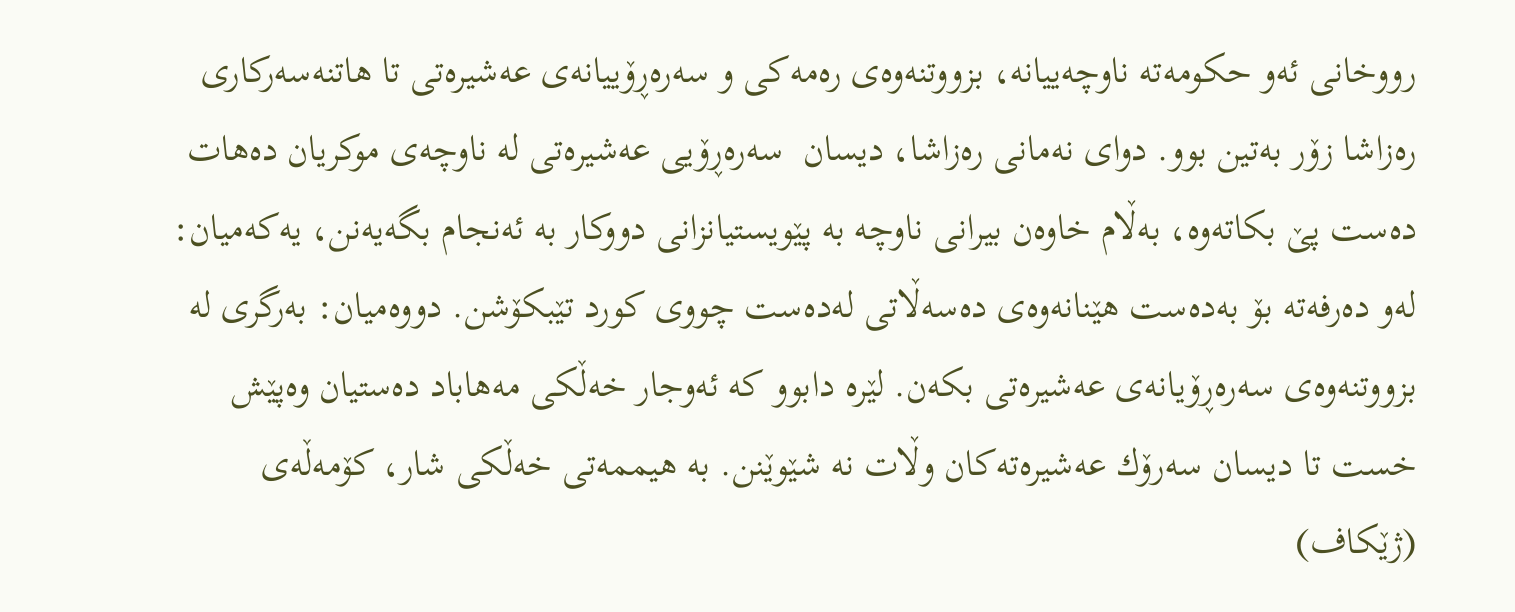رووخانی ئه‌و حكومه‌ته‌ ناوچه‌ییانه‌، بزووتنه‌وه‌ی ره‌مه‌كی و سه‌ره‌ڕۆییانه‌ی عه‌شیره‌تی تا هاتنه‌سه‌ركاری ره‌زاشا زۆر به‌تین بوو. دوای نه‌مانی ره‌زاشا، دیسان  سه‌ره‌ڕۆیی عه‌شیره‌تی له‌ ناوچه‌ی موكریان ده‌هات ده‌ست پێ بكاته‌وه‌، به‌ڵام خاوه‌ن بیرانی ناوچه‌ به‌ پێویستیانزانی‌ دووكار به‌ ئه‌نجام بگه‌یه‌نن، یه‌كه‌میان: له‌و ده‌رفه‌ته‌ بۆ به‌ده‌ست هێنانه‌وه‌ی ده‌سه‌ڵاتی له‌ده‌ست چووی كورد تێبكۆشن. دووه‌میان: به‌رگری له‌ بزووتنه‌وه‌ی سه‌ره‌ڕۆیانه‌ی عه‌شیره‌تی بكه‌ن. لێره‌ دابوو كه‌ ئه‌وجار خه‌ڵكی مه‌هاباد ده‌ستیان وه‌پێش خست تا دیسان سه‌رۆك عه‌شیره‌ته‌كان وڵات نه‌ شێوێنن. به‌ هیممه‌تی خه‌ڵكی شار، كۆمه‌ڵه‌ی (ژێكاف)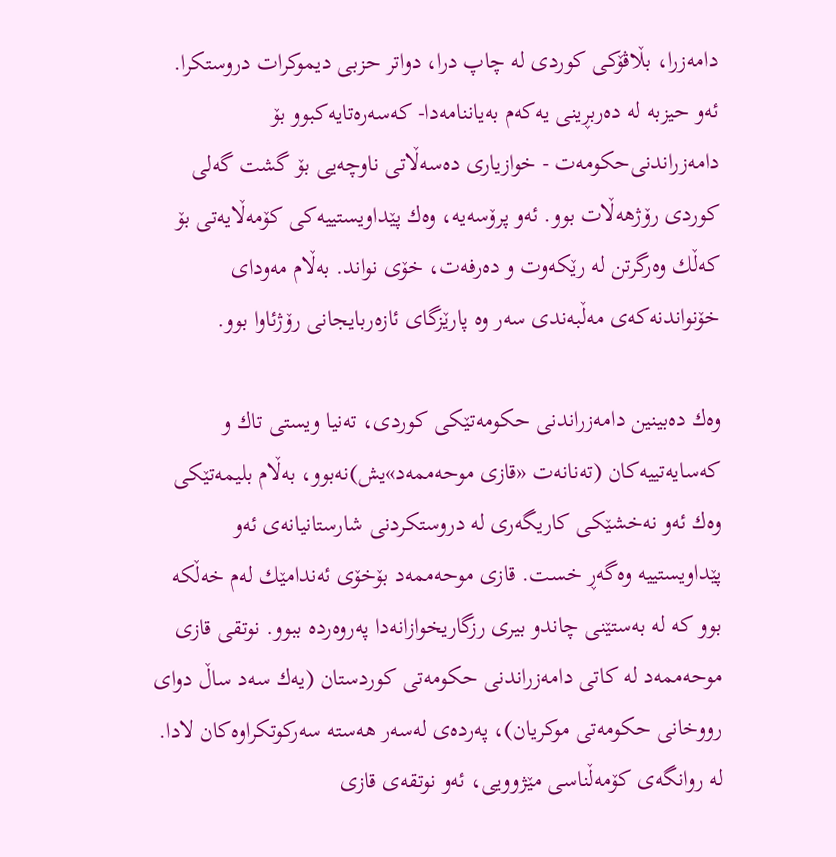دامه‌زرا‌، بڵاڤۆكی كوردی له‌ چاپ درا، دواتر حزبی دیموكرات دروستكرا. ئه‌و حیزبه‌ له‌ ده‌ربڕینی‌ یه‌كه‌م به‌یاننامه‌دا- كه‌سه‌ره‌تایه‌كبوو بۆ دامه‌زراندنی‌حكومه‌ت - خوازیاری‌ ده‌سه‌ڵاتی‌ ناوچه‌یی بۆ گشت گه‌لی كوردی رۆژهه‌ڵات بوو. ئه‌و پرۆسه‌‌یه‌، وه‌ك پێداویستییه‌كی كۆمه‌ڵایه‌تی بۆ كه‌ڵك وه‌رگرتن له‌ رێكه‌وت و ده‌رفه‌ت، خۆی ‌نواند. به‌ڵام مه‌ودای خۆنواندنه‌كه‌ی مه‌ڵبه‌ندی سه‌ر وه‌ پارێزگای ئازه‌ربایجانی رۆژئاوا بوو.

وه‌ك ده‌بینین دامه‌زراندنی حكومه‌تێكی كوردی، ته‌نیا ویستی تاك و كه‌سایه‌تییه‌كان (ته‌نانه‌ت «قازی موحه‌ممه‌د»یش)نه‌بوو، به‌ڵام بلیمه‌تێكی وه‌ك ئه‌و نه‌خشێكی كاریگه‌ری له‌ دروستكردنی شارستانیانه‌ی ئه‌و پێداویستییه‌ وه‌گه‌ڕ خست. قازی موحه‌ممه‌د بۆخۆی ئه‌ندامێك له‌م خه‌ڵكه‌ بوو كه‌ له‌ به‌ستێنی چاندو بیری رزگاریخوازانه‌دا په‌روه‌رده‌ ببوو. نوتقی قازی موحه‌ممه‌د له‌ كاتی دامه‌زراندنی حكومه‌تی كوردستان (یه‌ك سه‌د ساڵ دوای رووخانی حكومه‌تی موكریان)، په‌رده‌ی له‌سه‌ر هه‌سته‌ سه‌ركوتكراوه‌كان لا‌دا. له‌ روانگه‌ی كۆمه‌ڵناسی مێژوویی‌، ئه‌و نوتقه‌ی قازی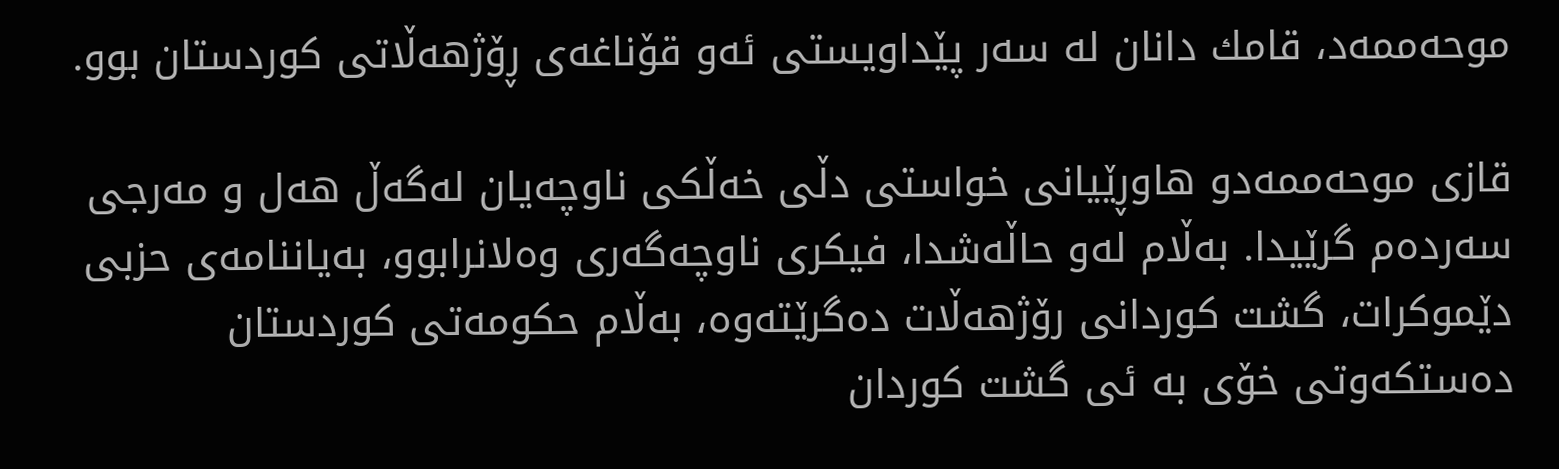موحه‌ممه‌د، قامك دانان له‌ ‌سه‌ر پێداویستی‌ ئه‌و قۆناغه‌ی‌ ڕۆژهه‌ڵاتی‌ كوردستان بوو.

قازی موحه‌ممه‌دو هاوڕێیانی خواستی دڵی خه‌ڵكی ناوچه‌یان له‌گه‌ڵ هه‌ل و مه‌رجی سه‌رده‌م گرێیدا. به‌ڵام له‌و حاڵه‌شدا، فیكری ناوچه‌گه‌ری وه‌لانرابوو، به‌یاننامه‌ی حزبی دێموكرات، گشت كوردانی رۆژهه‌ڵات ده‌گرێته‌وه‌، به‌ڵام حكومه‌تی كوردستان ده‌ستكه‌وتی خۆی به‌ ئی گشت كوردان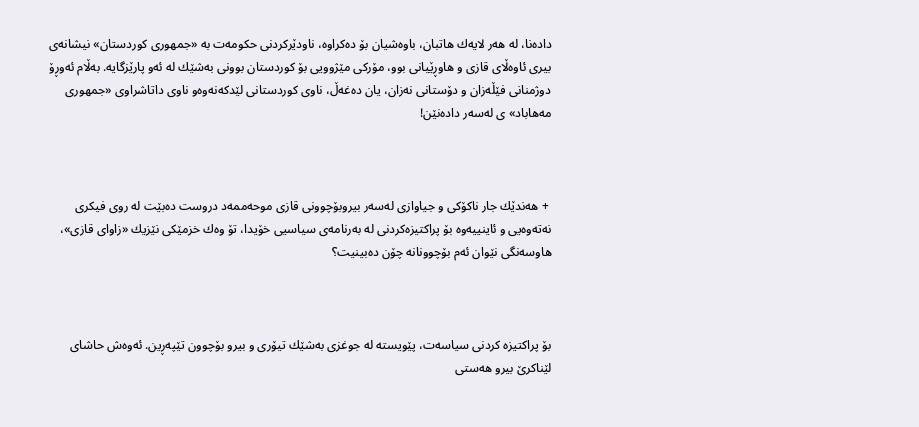داده‌نا، له‌ هه‌ر لایه‌ك هاتبان، باوه‌شیان بۆ ده‌كراوه‌، ناودێركردنی حكومه‌ت به‌ «جمهوری كوردستان» نیشانه‌ی بیری ئاوه‌ڵای قازی و هاوڕێیانی بوو، مۆركی مێژوویی بۆ‌ كوردستان بوونی به‌شێك له‌ ئه‌و پارێزگایه‌. به‌ڵام ئه‌وڕۆ دوژمنانی فێڵه‌زان و دۆستانی نه‌زان، یان ده‌غه‌ڵ، ناوی كوردستانی لێدكه‌نه‌وه‌و‌ ناوی داتاشراوی «جمهوری مه‌هاباد» ی له‌سه‌ر داده‌نێن‌!



 + هه‌ندێك جار ناكۆكی و جیاوازی له‌سه‌ر بیروبۆچوونی قازی موحه‌ممه‌د دروست ده‌بێت له‌ روی فیكری نه‌ته‌وه‌یی و ئاینییه‌وه‌ بۆ پراكتیزه‌كردنی له‌ به‌رنامه‌ی سیاسیی خۆیدا، تۆ وه‌ك خزمێكی نێزیك «زاوای قازی»، هاوسه‌نگی نێوان ئه‌م بۆچوونانه‌ چۆن ده‌بینیت؟



بۆ پراكتیزه‌ كردنی ‌سیاسه‌ت، پێویسته‌ له‌ جوغزی به‌شێك تیۆری و بیرو بۆچوون تێپه‌ڕین. ئه‌وه‌ش حاشای لێناكرێ بیرو هه‌ستی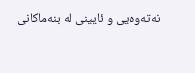نه‌ته‌وه‌یی و ئایینی له‌ بنه‌ماكانی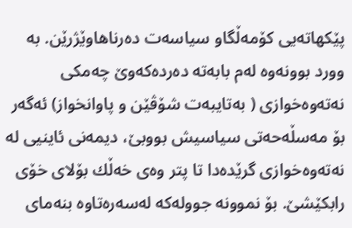پێكهاته‌یی كۆمه‌ڵگاو سیاسه‌ت ده‌رناهاوێژرێن. به‌ وورد بوونه‌وه‌ له‌م بابه‌ته‌ ده‌رده‌كه‌وێ چه‌مكی نه‌ته‌وه‌خوازی ( به‌تایبه‌ت شۆڤێن و پاوانخواز) ئه‌گه‌ر بۆ مه‌سڵه‌حه‌تی سیاسیش بووبێ، دیمه‌نی ئاینیی له‌ نه‌ته‌وه‌خوازی گرێده‌دا تا‌ پتر وه‌ی خه‌ڵك بۆلای خۆی رابكێشێ. بۆ نموونه‌‌ جووله‌كه‌ له‌سه‌ره‌تاوه‌ بنه‌مای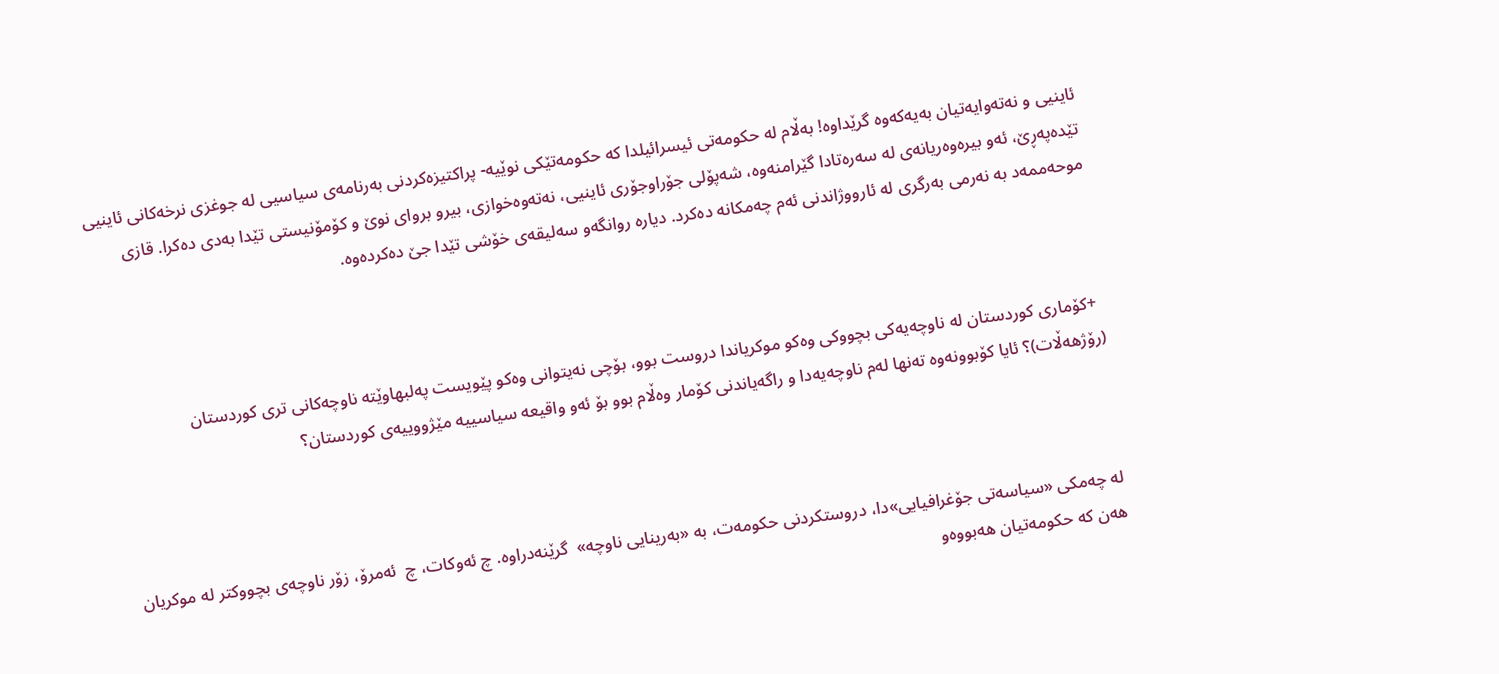ئاینیی و نه‌ته‌وایه‌تیان به‌یه‌كه‌وه‌ گرێداوه‌! به‌ڵام له‌ حكومه‌تی ئیسرائیلدا كه‌ حكومه‌تێكی نوێیه‌- پراكتیزه‌كردنی به‌رنامه‌ی سیاسیی له‌ جوغزی نرخه‌كانی ئاینیی تێده‌په‌ڕێ، ئه‌و بیره‌وه‌ریانه‌ی له‌ سه‌ره‌تادا گێرامنه‌وه‌، شه‌پۆلی جۆراوجۆری ئاینیی، نه‌ته‌وه‌خوازی، بیرو بروای نوێ و كۆمۆنیستی تێدا به‌دی ده‌كرا. قازی موحه‌ممه‌د به‌ نه‌رمی به‌رگری له‌ ئارووژاندنی ئه‌م چه‌مكانه‌ ده‌كرد‌. دیاره‌ روانگه‌و سه‌لیقه‌ی خۆشی تێدا جێ ده‌كرده‌وه‌‌.



 +كۆماری كوردستان له‌ ناوچه‌یه‌كی بچووكی‌ وه‌كو موكریاندا دروست بوو، بۆچی نه‌یتوانی وه‌كو پێویست په‌لبهاوێته‌ ناوچه‌كانی تری كوردستان (رۆژهه‌ڵات)؟ ئایا كۆبوونه‌وه‌ ته‌نها له‌م ناوچه‌یه‌دا و راگه‌یاندنی كۆمار وه‌ڵام بوو بۆ ئه‌و واقیعه‌ سیاسییه‌ مێژووییه‌ی كوردستان؟



له‌ ‌چه‌مكی «سیاسه‌تی جۆغرافیایی»دا، دروستكردنی حكومه‌ت، به‌ «به‌رینایی ناوچه‌»  گرێنه‌دراوه‌. چ ئه‌وكات، چ  ئه‌مرۆ، زۆر ناوچه‌ی بچووكتر له‌ موكریان هه‌ن كه‌ حكومه‌تیان هه‌بووه‌و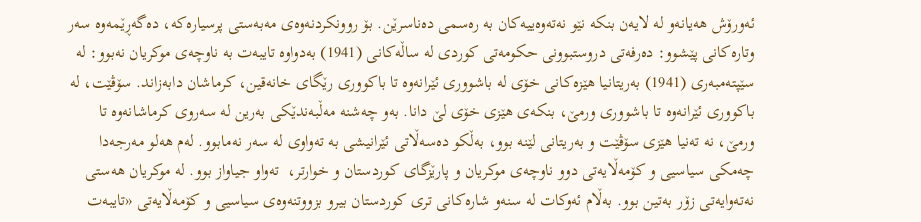ئه‌ورۆش هه‌یانه‌و له‌ لایه‌ن بنكه‌ نێو نه‌ته‌وه‌ییه‌كان به‌ ره‌سمی ده‌ناسرێن. بۆ روونكردنه‌وه‌ی مه‌به‌ستی پرسیاره‌كه‌، ده‌گه‌ڕێمه‌وه‌ سه‌ر وتاره‌كانی پێشوو‌‌: ده‌رفه‌تی دروستبوونی حكومه‌تی كوردی له‌ ساڵه‌كانی (1941) به‌دواوه‌ تایبه‌ت به‌ ناوچه‌ی موكریان نه‌بوو: له‌ سێپته‌مبه‌ری (1941) به‌ریتانیا هێزه‌كانی خۆی له‌ باشووری ئێرانه‌وه‌ تا باكووری رێگای خانه‌قین، كرماشان دابه‌زاند. سۆڤێت، له‌ باكووری ئێرانه‌وه‌‌ تا باشووری ورمێ، بنكه‌ی هێزی خۆی لێ دانا. به‌و چه‌شنه‌ مه‌ڵبه‌ندێكی به‌رین له‌ سه‌روی كرماشانه‌وه‌ تا ورمێ، نه‌ ته‌نیا هێزی سۆڤێت و به‌ریتانی لێنه‌ بوو، به‌ڵكو ده‌سه‌ڵاتی ئێرانیشی به‌ ته‌واوی له‌ سه‌ر نه‌مابوو. له‌م هه‌لو مه‌رجه‌دا چه‌مكی سیاسیی و كۆمه‌ڵایه‌تی دوو ناوچه‌ی موكریان و پارێزگای كوردستان و خوارتر‌،  ته‌واو جیاواز بوو. له‌ موكریان هه‌ستی نه‌ته‌وایه‌تی زۆر به‌تین بوو‌. به‌ڵام ئه‌وكات له‌ سنه‌و شاره‌كانی تری كور‌دستان بیرو بزووتنه‌وه‌‌ی سیاسیی و كۆمه‌ڵایه‌تی «تایبه‌ت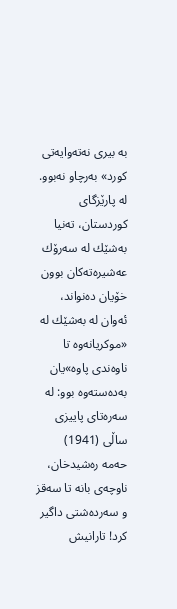به‌ بیری نه‌ته‌وایه‌تی كورد» به‌رچاو نه‌بوو. له‌ پارێزگای كوردستان، ته‌نیا به‌شێك له‌ سه‌رۆك عه‌شیره‌ته‌كان بوون خۆیان ده‌نواند، ئه‌وان له‌ به‌شێك له‌ «موكریانه‌وه‌ تا ناوه‌ندی پاوه‌»یان به‌ده‌سته‌وه‌ بوو: له‌ سه‌ره‌تای پاییزی ساڵی (1941) حه‌مه‌ ‌ره‌شیدخان،‌ ناوچه‌ی بانه‌ تا سه‌قز و سه‌رده‌شتی داگیر كرد! تارانیش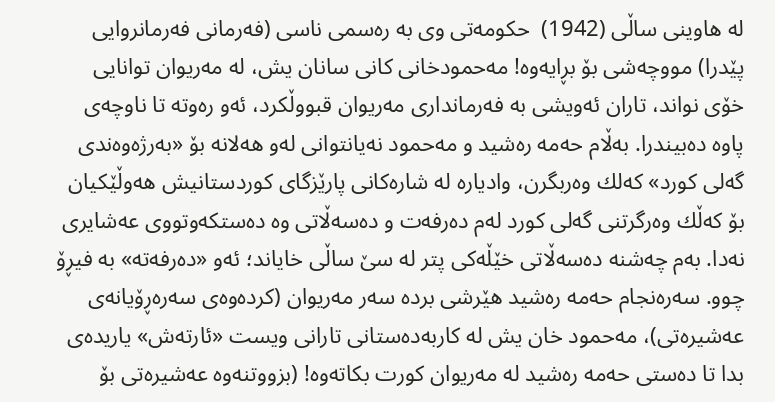له‌ هاوینی ساڵی (1942)  حكومه‌تی وی به‌ ره‌سمی ناسی (فه‌رمانی فه‌رمانروایی پێدرا) مووچه‌شی بۆ بڕ‌ایه‌وه‌! مه‌حمودخانی كانی سانان یش، له‌ مه‌ریوان توانایی خۆی نواند، تاران ئه‌ویشی به‌ فه‌رمانداری مه‌ریوان قبووڵكرد، ئه‌و ره‌وته‌ تا ناوچه‌ی پاوه‌ ده‌بیندرا. به‌ڵام حه‌مه‌ ره‌شید و مه‌حمود نه‌یانتوانی له‌و هه‌لانه‌ بۆ «به‌رژه‌وه‌ندی گه‌لی كورد» كه‌لك وه‌ربگرن، وادیاره‌ له‌ شاره‌كانی پارێزگای كوردستانیش هه‌وڵێكیان بۆ كه‌ڵك وه‌رگرتنی گه‌لی كورد له‌م ده‌رفه‌ت و ده‌سه‌ڵاتی وه‌ ده‌ستكه‌وتووی عه‌شایری نه‌دا. به‌م چه‌شنه‌ ده‌سه‌ڵاتی خێڵه‌كی پتر له‌ سێ ساڵی خایاند؛ ئه‌و «ده‌رفه‌ته‌» به‌ فیڕۆ چوو. سه‌ره‌نجام حه‌مه‌ ره‌شید هێرشی برده‌ سه‌ر مه‌ریوان (كرده‌وه‌ی سه‌ره‌ڕۆیانه‌ی عه‌شیره‌تی)، مه‌حمود خان یش له‌ كاربه‌ده‌ستانی تارانی ویست «ئارته‌ش» یاریده‌ی بدا تا ده‌ستی حه‌مه‌ ره‌شید له‌ مه‌ریوان كورت بكاته‌وه‌! (بزووتنه‌وه‌ عه‌شیره‌تی بۆ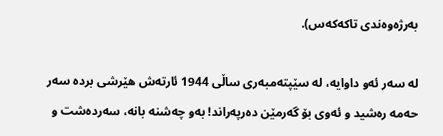به‌رژه‌وه‌ندی تاكه‌كه‌س).

له‌ سه‌ر ئه‌و داوایه‌، له‌ سێپته‌مبه‌ری ساڵی 1944 ئارته‌ش هێرشی برده‌‌ سه‌ر حه‌مه‌ ره‌شید و ئه‌وی بۆ گه‌رمێن ده‌رپه‌راند! به‌و چه‌شنه‌ بانه‌، سه‌رده‌شت و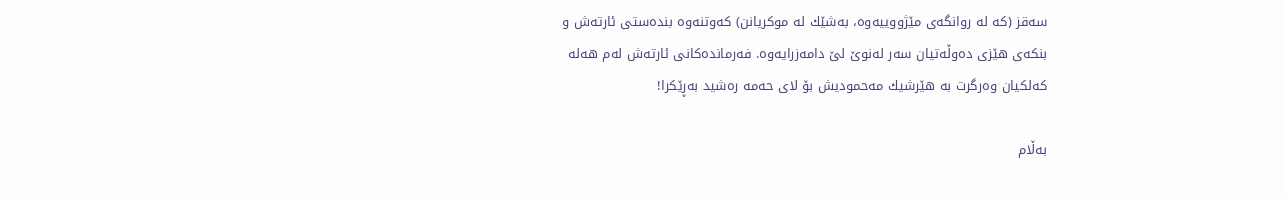سه‌قز (كه‌ له‌ روانگه‌ی مێژووییه‌وه‌، ‌به‌شێك له‌ موكریانن) كه‌وتنه‌وه‌ بنده‌ستی ئارته‌ش و بنكه‌ی هێزی ده‌وڵه‌تیان سه‌ر له‌نوێ لێ دامه‌زرایه‌وه‌. فه‌رمانده‌كانی ئارته‌ش له‌م هه‌له‌ كه‌لكیان وه‌رگرت به‌ هێرشیك مه‌حمودیش بۆ لای حه‌مه‌ ره‌شید به‌ڕێكرا!

به‌ڵام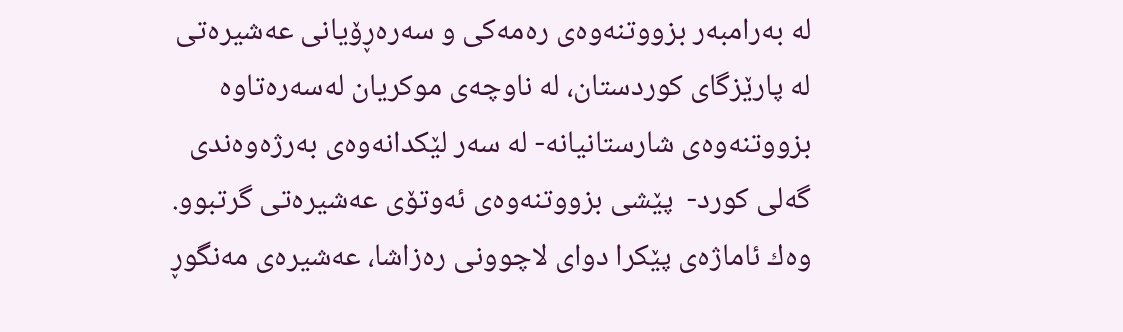له‌ به‌رامبه‌ر بزووتنه‌وه‌ی ره‌مه‌كی و سه‌ره‌ڕۆیانی عه‌شیره‌تی له‌ پارێزگای كوردستان، له‌‌ ناوچه‌ی موكریان له‌سه‌ره‌تاوه‌ بزووتنه‌وه‌ی شارستانیانه‌- له‌ سه‌ر لێكدانه‌وه‌ی به‌رژه‌وه‌ندی گه‌لی كورد‌-  پێشی بزووتنه‌وه‌ی ئه‌وتۆی عه‌شیره‌تی گرتبوو. وه‌ك ئاماژه‌ی پێكرا دوای لاچوونی ره‌زاشا، عه‌شیره‌ی مه‌نگوڕ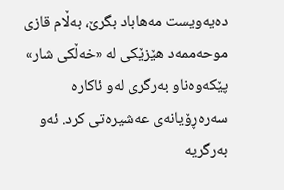ده‌یه‌ویست مه‌هاباد بگرێ، به‌ڵام قازی موحه‌ممه‌د هێزێكی له‌ «خه‌ڵكی شار» پێكه‌وه‌ناو به‌رگری له‌و ئاكاره‌ سه‌ره‌ڕۆیانه‌ی عه‌شیره‌تی كرد. ئه‌و به‌رگریه‌‌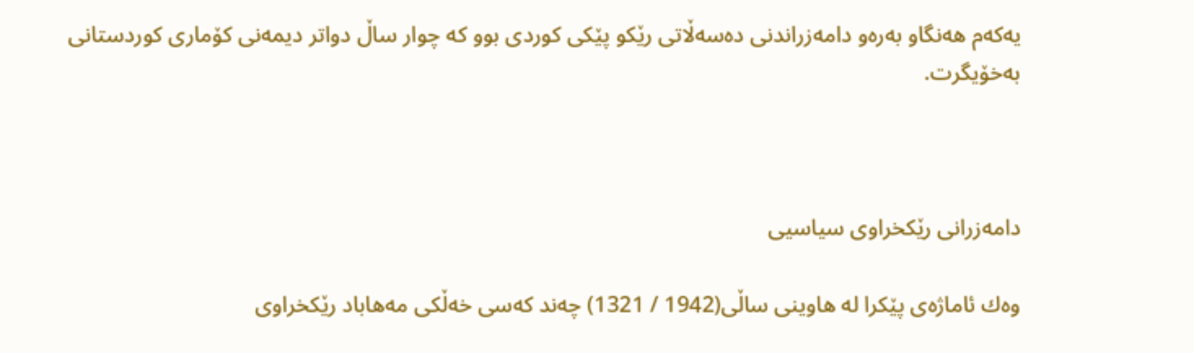یه‌كه‌م هه‌نگاو به‌ره‌و دامه‌زراندنی ده‌سه‌ڵاتی رێكو پێكی كوردی بوو كه‌ چوار ساڵ دواتر دیمه‌نی كۆماری كوردستانی به‌خۆیگرت.



دامه‌زرانی رێكخراو‌ی سیاسیی

وه‌ك ئاماژه‌ی پێكرا له‌ هاوینی ساڵی(1942 / 1321) چه‌ند كه‌سی خه‌ڵكی مه‌هاباد رێكخراو‌ی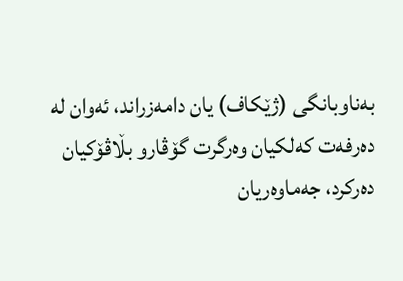به‌ناوبانگی (ژێكاف) یان دامه‌زراند، ئه‌وان له‌ ده‌رفه‌ت كه‌لكیان وه‌رگرت گۆڤارو بڵاڤۆكیان ده‌ركرد، جه‌ماوه‌ریان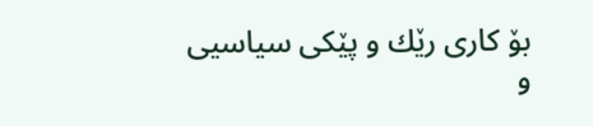بۆ كاری رێك و پێكی سیاسیی و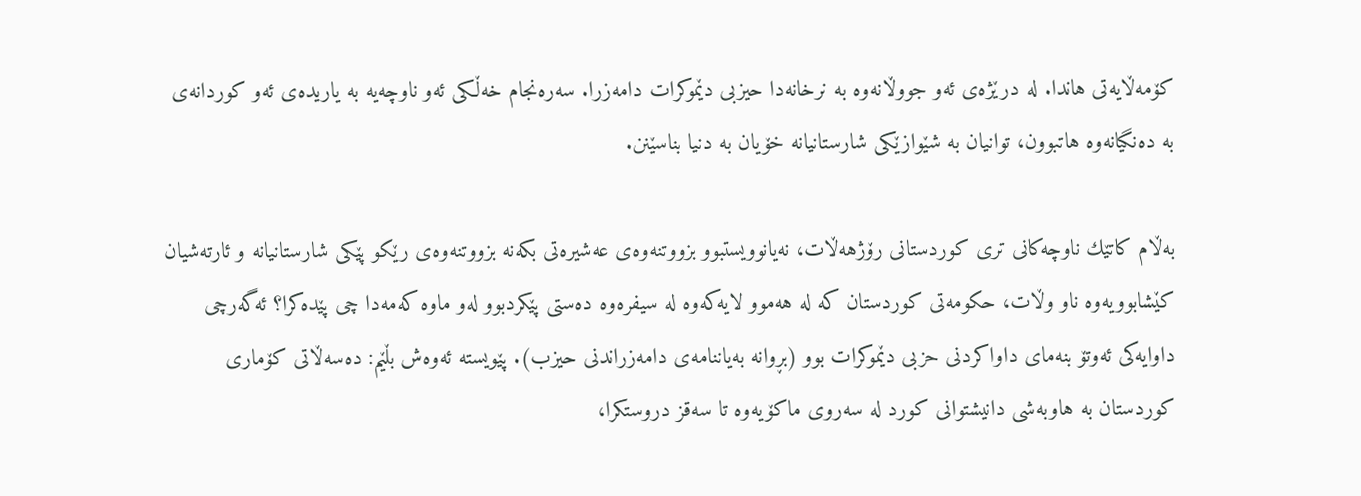كۆمه‌ڵایه‌تی هاندا. له‌ درێژه‌ی ئه‌و جووڵانه‌وه‌ به‌ نرخانه‌دا حیزبی دێموكرات دامه‌زرا. سه‌ره‌نجام خه‌ڵكی ئه‌و ناوچه‌یه‌ به‌ یاریده‌ی ئه‌و كوردانه‌ی به‌ ده‌نگیانه‌وه‌ هاتبوون، توانیان به‌ شێوازێكی شارستانیانه‌ خۆیان به‌ دنیا بناسێنن.

به‌ڵام كاتێك ناوچه‌كانی تری كوردستانی رۆژهه‌ڵات، نه‌یانوویستبوو بزووتنه‌وه‌ی عه‌شیره‌تی بكه‌نه‌ بزووتنه‌وه‌ی رێكو پێكی شارستانیانه‌ و ئارته‌شیان كێشابوویه‌وه‌ ناو وڵات، حكومه‌تی كوردستان كه‌ له‌ هه‌موو لایه‌كه‌وه‌ له‌ سیفره‌وه‌ ده‌ستی پێكردبوو له‌و ماوه‌‌ كه‌مه‌دا چی پێده‌كرا؟ ئه‌گه‌رچی داوایه‌كی ئه‌وتۆ بنه‌مای داواكردنی‌ حزبی دێموكرات بوو (بڕوانه‌ به‌یاننامه‌ی دامه‌زراندنی‌ حیزب). پێویسته‌ ئه‌وه‌ش بڵێم: ده‌سه‌ڵاتی كۆماری كوردستان به‌ هاوبه‌شی دانیشتوانی كورد له‌ سه‌روی ماكۆیه‌وه‌ تا سه‌قز دروستكرا،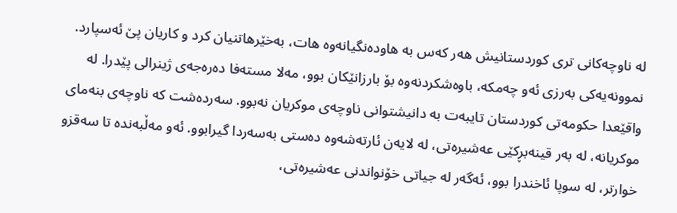له‌ ناوچه‌كانی تری كوردستانیش هه‌ر كه‌س به‌ هاوده‌نگیانه‌وه‌ هات، به‌خێرهاتنیان كرد و كاریان پێ ئه‌سپارد. نموونه‌یه‌كی به‌رزی ئه‌و چه‌مكه‌، باوه‌شكردنه‌وه‌ بۆ بارزانێكان بوو، مه‌لا مسته‌فا ده‌ره‌جه‌ی ژینرالی پێدرا. له‌ واقێعدا حكومه‌تی كوردستان تایبه‌ت به‌ دانیشتوانی ناوچه‌ی موكریان نه‌بوو. سه‌رده‌شت كه‌ ناوچه‌ی بنه‌مای موكریانه‌،‌ له‌ به‌ر قینه‌بڕكێی عه‌شیره‌تی، له‌ لایه‌ن ئارته‌شه‌وه‌ ده‌ستی به‌سه‌ردا گیرابوو. ئه‌و مه‌ڵبه‌نده‌ تا سه‌قزو خوارتر، له‌ سوپا ئاخندرا بوو، ئه‌گه‌ر له‌ جیاتی خۆنواندنی عه‌شیره‌تی،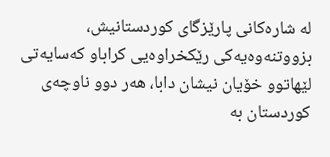له‌ شاره‌كانی پارێزگای كوردستانیش، بزووتنه‌وه‌یه‌كی رێكخراوه‌یی‌ كراباو كه‌سایه‌تی لێهاتوو خۆیان نیشان دابا، هه‌ر دوو ناوچه‌ی كوردستان به‌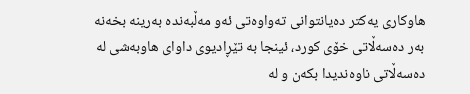هاوكاری یه‌كتر ده‌یانتوانی ته‌واوه‌تی ئه‌و مه‌ڵبه‌نده‌ به‌رینه‌ بخه‌نه‌ به‌ر ده‌سه‌ڵاتی خۆی كورد، ئینجا به‌ تێڕادیوی داوای هاوبه‌شی له‌ ده‌سه‌ڵاتی ناوه‌ندیدا بكه‌ن و له‌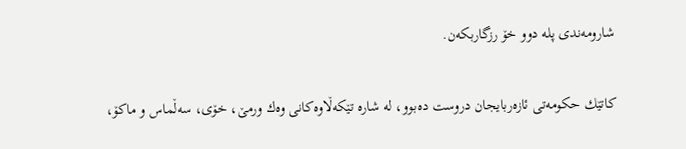شارومه‌ندی پله‌ دوو خۆ رزگاربكه‌ن.

كاتێك حكومه‌تی ئازه‌ربایجان دروست ده‌بوو، له‌ شاره‌ تێكه‌ڵاوه‌كانی وه‌ك ورمێ، خۆی، سه‌ڵماس و ماكۆ،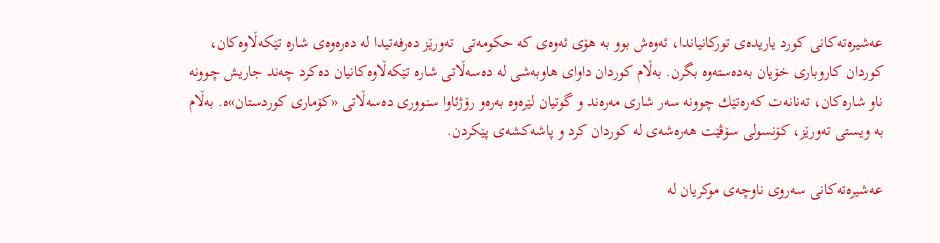عه‌شیره‌ته‌كانی كورد یاریده‌ی توركانیاندا، ئه‌وه‌ش بوو به‌ هۆی ئه‌وه‌ی كه‌ حكومه‌تی  ته‌ورێز ده‌رفه‌تیدا له‌ ده‌ره‌وه‌ی شاره‌ تێكه‌ڵاوه‌كان، كوردان كاروباری خۆیان به‌ده‌سته‌وه‌ بگرن. به‌ڵام كوردان داوای هاوبه‌شی له‌ ده‌سه‌ڵاتی شاره‌ تێكه‌ڵاوه‌كانیان ده‌كرد چه‌ند جاریش چوونه‌ ناو شاره‌كان، ته‌نانه‌ت كه‌ره‌تێك چوونه‌ سه‌ر شاری مه‌ره‌ند و گوتیان لێره‌وه‌ به‌ره‌و رۆژئاوا سنووری ده‌سه‌ڵاتی «كۆماری كوردستان»ه‌. به‌ڵام به‌ ویستی ته‌ورێز، كۆنسولی سۆڤێت هه‌ره‌شه‌ی له‌ ‌كوردان كرد و پاشه‌كشه‌ی پێكردن.

عه‌شیره‌ته‌كانی سه‌روی ناوچه‌ی موكریان له‌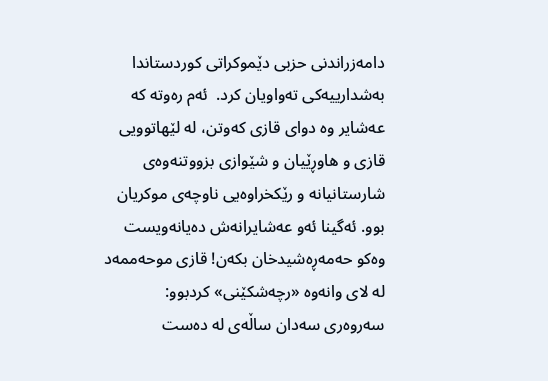دامه‌زراندنی حزبی دێموكراتی كوردستاندا به‌شدارییه‌كی‌ ته‌واویان كرد.  ئه‌م ره‌وته‌ كه‌ عه‌شایر وه‌ دوای قازی كه‌وتن، له‌ لێهاتوویی قازی و هاوڕێیان و شێوازی بزووتنه‌وه‌ی شارستانیانه‌ و رێكخراوه‌یی ناوچه‌ی موكریان بوو. ئه‌گینا ئه‌و عه‌شایرانه‌ش ده‌یانه‌ویست وه‌كو حه‌مه‌ڕه‌شیدخان بكه‌ن! قازی موحه‌ممه‌د له‌ لای وانه‌وه‌ «رچه‌شكێنی» كردبوو: سه‌روه‌ری سه‌دان ساڵه‌ی له‌ ده‌ست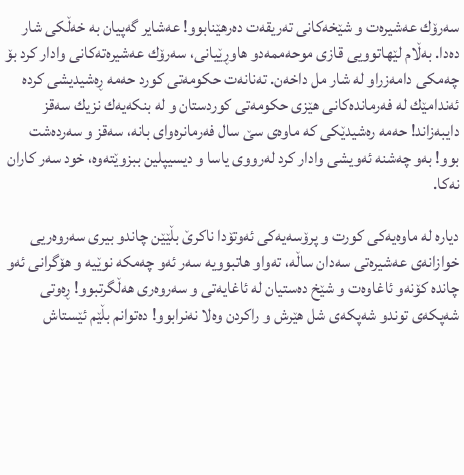سه‌رۆك عه‌شیره‌ت و شێخه‌كانی ته‌ریقه‌ت ده‌رهێنابوو! عه‌شایر گه‌پیان به‌ خه‌ڵكی شار ده‌دا. به‌ڵام لێهاتوویی قازی موحه‌ممه‌دو هاوڕێیانی، سه‌رۆك عه‌شیره‌ته‌كانی وادار كرد بۆ چه‌مكی دامه‌زراو له‌ شار مل داخه‌ن. ته‌نانه‌ت حكومه‌تی كورد حه‌مه‌ ڕه‌شیدیشی كرده‌ ئه‌ندامێك له‌ فه‌رمانده‌كانی هێزی حكومه‌تی كوردستان و له‌ بنكه‌یه‌ك نزیك سه‌قز دایبه‌زاند! حه‌مه‌ ره‌شیدێكی كه‌ ماوه‌ی سێ سال فه‌رمانره‌وای بانه‌، سه‌قز و سه‌رده‌شت بوو! به‌و چه‌شنه‌ ئه‌ویشی وادار كرد له‌رووی یاسا و دیسیپلین ببزوێته‌وه‌، خود سه‌ر كاران نه‌كا.

دیاره‌ له‌ ماوه‌یه‌كی كورت و پرۆسه‌یه‌كی ئه‌وتۆدا ناكرێ بڵێێن چاندو بیری سه‌روه‌ریی خوازانه‌ی عه‌شیره‌تی سه‌دان ساڵه‌، ته‌واو هاتبوویه‌ سه‌ر ئه‌و چه‌مكه‌ نوێیه‌ و هۆگرانی ئه‌و چانده‌ كۆنه‌و ئاغاوه‌ت و شێخ ده‌ستیان له‌ ئاغایه‌تی و سه‌روه‌ری هه‌ڵگرتبوو! ڕه‌وتی شه‌پكه‌ی توندو شه‌پكه‌ی شل هێرش و راكردن وه‌لا نه‌نرابوو! ده‌توانم بڵێم ئێستاش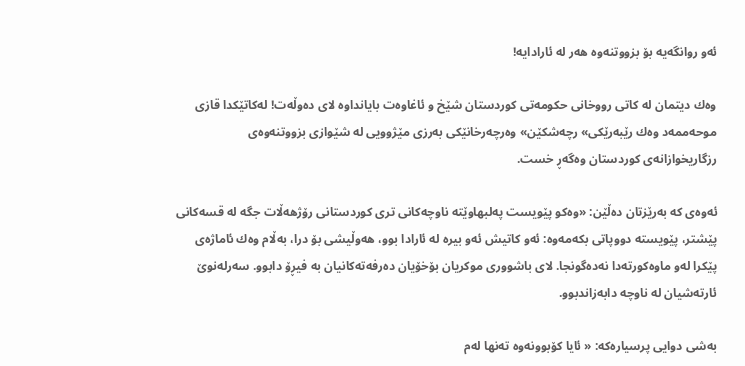ئه‌و روانگه‌یه‌ بۆ بزووتنه‌وه‌ هه‌ر له‌ ئارادایه‌!

وه‌ك دیتمان له‌ كاتی رووخانی حكومه‌تی كوردستان شێخ و ئاغاوه‌ت بایانداوه‌ لای ده‌وڵه‌ت! له‌كاتێكدا قازی موحه‌ممه‌د وه‌ك رێبه‌رێكی» ر‌چه‌شكێن‌» وه‌رچه‌رخانێكی به‌رزی مێژوویی له‌ شێوازی بزووتنه‌وه‌ی رزگاریخوازانه‌ی كوردستان وه‌گه‌ڕ خست.

ئه‌وه‌ی كه‌ به‌رێزتان ده‌ڵێن: «وه‌كو پێویست په‌لبهاوێته‌ ناوچه‌كانی تری كوردستانی‌ رۆژهه‌ڵات جگه‌ له‌ قسه‌كانی پێشتر، پێویسته‌ دووپاتی بكه‌مه‌وه‌: ئه‌و كاتیش ئه‌و بیره‌ له‌ ئارادا بوو، هه‌وڵیشی بۆ درا، به‌ڵام وه‌ك ئاماژه‌ی پێكرا له‌و ماوه‌كورته‌دا نه‌ده‌گونجا. لای باشووری موكریان بۆخۆیان ده‌رفه‌ته‌كانیان به‌ فیڕۆ دابوو. سه‌رله‌نوێ ئارته‌شیان له‌ ناوچه‌ دابه‌زاندبوو.

به‌شی دوایی پرسیاره‌كه‌: « ئایا كۆبوونه‌وه‌ ته‌نها له‌م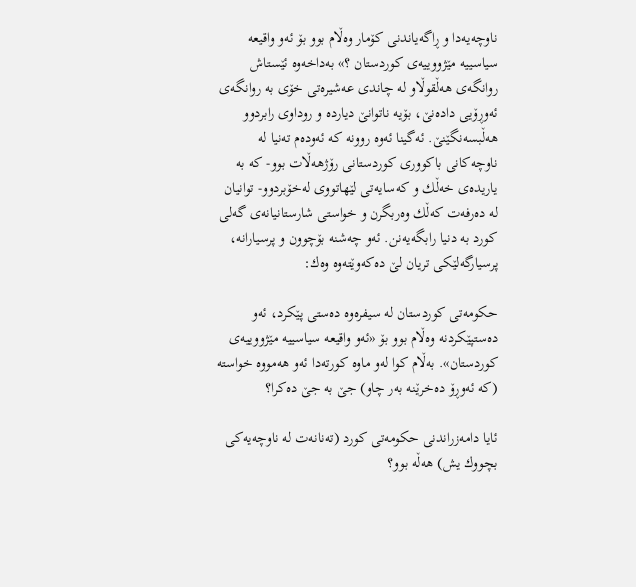ناوچه‌یه‌دا و ڕاگه‌یاندنی‌ كۆمار وه‌ڵام بوو بۆ ئه‌و واقیعه‌ سیاسییه‌ مێژووییه‌ی‌ كوردستان ؟» به‌داخه‌وه‌ ئێستاش روانگه‌ی هه‌ڵقوڵاو له‌ چاندی عه‌شیره‌تی خۆی به‌ روانگه‌ی ئه‌وڕۆیی داده‌نێ، بۆیه‌ ناتوانێ دیارده‌ و روداوی رابردوو هه‌ڵبسه‌نگێنێ. ئه‌گینا ئه‌وه‌ روونه‌ كه‌ ئه‌وده‌م ته‌نیا له‌ ناوچه‌كانی باكووری كوردستانی رۆژهه‌ڵات بوو- كه‌ به‌ یاریده‌ی خه‌ڵك و كه‌سایه‌تی لێهاتووی له‌خۆبردوو- توانیان له‌ ده‌رفه‌ت كه‌ڵك وه‌ربگرن و خواستی شارستانیانه‌ی گه‌لی كورد به‌ دنیا رابگه‌یه‌نن. ئه‌و چه‌شنه‌ بۆچوون و پرسیارانه‌‌، پرسیار‌گه‌لێكی تریان لێ ده‌كه‌وێته‌وه‌ وه‌ك:

حكومه‌تی كوردستان له‌ سیفره‌وه‌ ده‌ستی پێكرد، ئه‌و ده‌ستپێكردنه‌ وه‌ڵام بوو بۆ «ئه‌و واقیعه‌ سیاسییه‌ مێژووییه‌ی‌ كوردستان». به‌ڵام كوا له‌و ماوه‌ كورته‌دا ئه‌و هه‌مووه‌ خواسته‌ (كه‌ ئه‌وڕۆ ده‌خرێنه‌ به‌ر چاو) جێ به‌ جێ ده‌كرا؟

ئایا دامه‌زراندنی حكومه‌تی كورد (ته‌نانه‌ت له‌ ناوچه‌یه‌كی بچووك یش) هه‌ڵه‌ بوو؟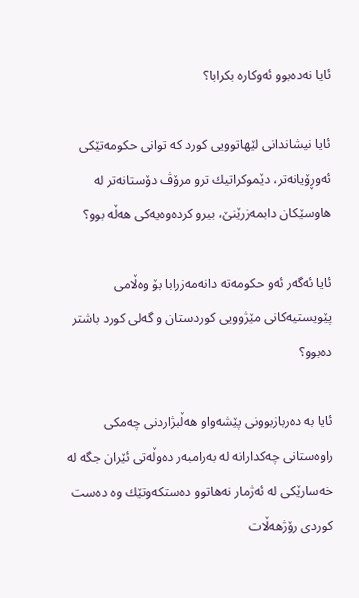ئایا نه‌ده‌بوو ئه‌وكاره‌ بكرابا؟

ئایا نیشاندانی لێهاتوویی كورد كه‌ توانی حكومه‌تێكی ئه‌وڕۆیانه‌تر، دێموكراتیك ترو مرۆڤ دۆستانه‌تر له‌ هاوسێكان دابمه‌زرێنێ،‌ بیرو كرده‌وه‌یه‌كی هه‌ڵه‌ ‌بوو؟

ئایا ئه‌گه‌ر ئه‌‌و حكومه‌ته‌ دانه‌مه‌زرابا‌ بۆ وه‌ڵامی پێویستیه‌كانی مێژوویی كوردستان و گه‌لی كورد باشتر ده‌بوو؟

ئایا به‌ ده‌ربازبوونی پێشه‌واو هه‌ڵبژاردنی چه‌مكی راوه‌ستانی چه‌كدارانه‌ له‌ به‌رامبه‌ر ده‌وڵه‌تی ئێران جگه‌ له‌ خه‌سارێكی له‌ ئه‌ژمار نه‌هاتوو ده‌ستكه‌وتێك وه‌ ده‌ست كوردی رۆژهه‌ڵات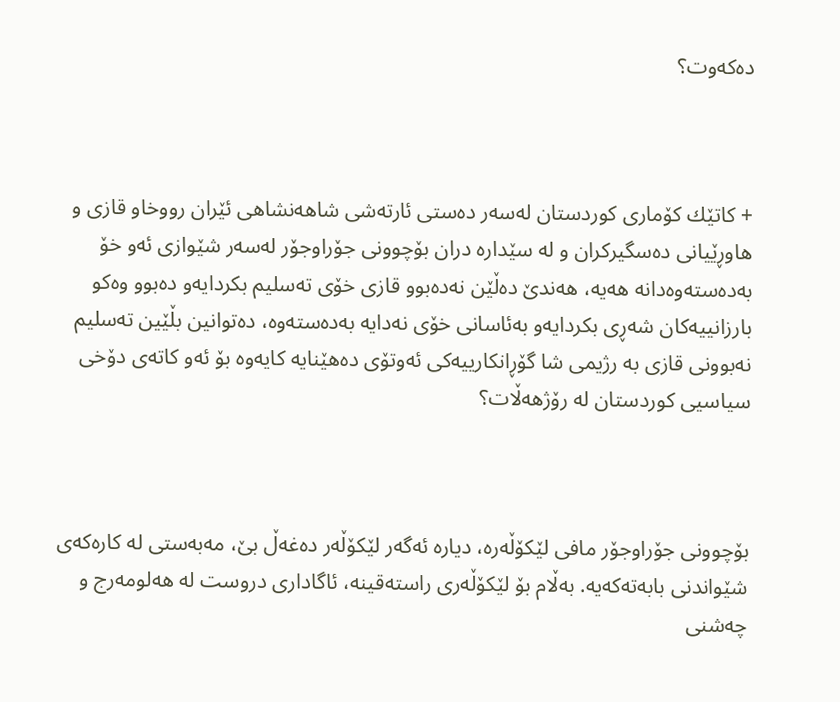ده‌كه‌وت؟



+ كاتێك كۆماری كوردستان له‌سه‌ر ده‌ستی ئارته‌شی شاهه‌نشاهی ئێران رووخاو قازی و هاوڕێیانی ده‌سگیركران و له‌ سێداره‌ دران بۆچوونی جۆراوجۆر له‌سه‌ر شێوازی ئه‌و خۆ به‌ده‌سته‌وه‌دانه‌ هه‌یه‌، هه‌ندێ ده‌ڵێن نه‌ده‌بوو قازی خۆی ته‌سلیم بكردایه‌و ده‌بوو وه‌كو بارزانییه‌كان شه‌ڕی بكردایه‌و به‌ئاسانی خۆی نه‌دایه‌ به‌ده‌سته‌وه‌، ده‌توانین بڵێین ته‌سلیم نه‌بوونی قازی به‌ رژیمی شا گۆڕانكارییه‌كی ئه‌وتۆی ده‌هێنایه‌ كایه‌وه‌ بۆ ئه‌و كاته‌ی دۆخی سیاسیی كوردستان له‌ رۆژهه‌ڵات؟



بۆچوونی جۆراوجۆر مافی لێكۆڵه‌ره‌‌، دیاره‌ ئه‌گه‌ر لێكۆڵه‌ر ده‌غه‌ڵ بێ،‌ مه‌به‌ستی له‌ كاره‌كه‌ی شێواندنی بابه‌ته‌كه‌یه‌. به‌ڵام بۆ لێكۆڵه‌ری راسته‌قینه‌،‌ ئاگاداری دروست له‌ هه‌لومه‌رج و چه‌شنی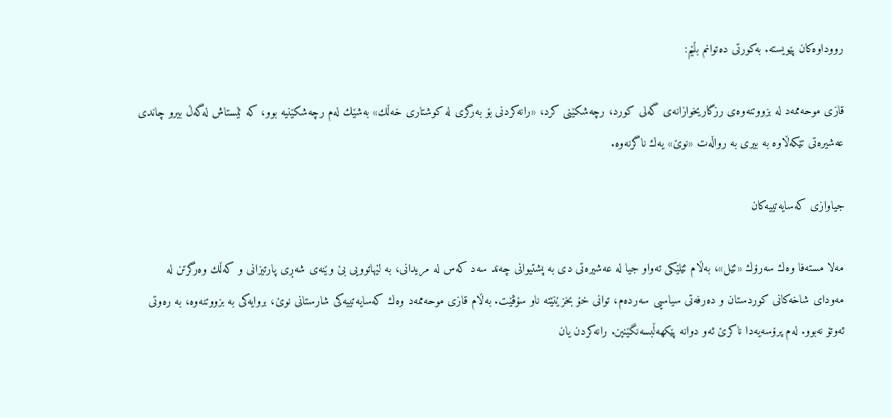رووداوه‌كان پێویسته‌. به‌كورتی ده‌توانم بڵێم‌:

قازی موحه‌ممه‌د له‌ بزووتنه‌وه‌ی رزگاریخوازانه‌ی گه‌لی كورد، رچه‌شكێنی كرد، «رانه‌كردنی‌ بۆ به‌رگری له‌ كوشتاری خه‌ڵك» به‌شێك له‌م رچه‌شكێنیه‌ بوو، كه‌ ئێستاش له‌گه‌ڵ بیرو چاندی عه‌شیره‌تی تێكه‌ڵاوه‌ به‌ بیری به‌ رواڵه‌ت «نوێ» یه‌ك ناگرنه‌وه‌.

جیاوازی كه‌سایه‌تییه‌كان

مه‌لا مسته‌فا وه‌ك سه‌رۆك «ئێل»، به‌ڵام ئێلێكی ته‌واو جیا له‌ عه‌شیره‌تی دی‌ به‌ پشتیوانی چه‌ند سه‌د كه‌س له‌ مریدانی، به‌ لێهاتوویی بێ وێنه‌ی شه‌ڕی پارتیزانی و كه‌ڵك وه‌رگرتن له‌ مه‌ودای شاخه‌كانی كوردستان و ده‌رفه‌تی سیاسیی سه‌رده‌م، توانی خۆ بخزێنێته‌ ناو سۆڤێت. به‌ڵام قازی موحه‌ممه‌د وه‌ك ‌كه‌سایه‌تییه‌كی شارستانی نوێ، بروایه‌كی به‌ بزووتنه‌وه،‌ به‌ ره‌وتی ئه‌وتۆ نه‌بوو. له‌م پرۆسه‌یه‌دا ناكرێ ئه‌و دوانه‌ پێكهه‌ڵبسه‌نگێنین. رانه‌كردن یان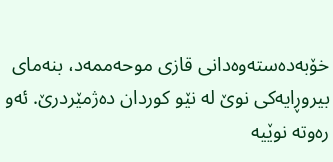خۆبه‌ده‌سته‌وه‌دانی قازی موحه‌ممه‌د، بنه‌مای بیروڕایه‌كی نوێ له‌ نێو كوردان ده‌ژمێردرێ. ئه‌و ره‌وته‌ نوێیه‌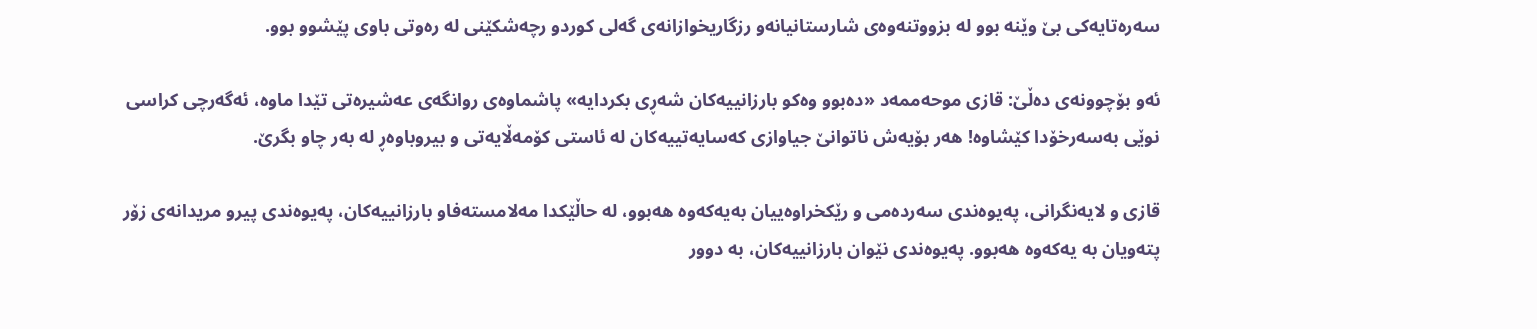سه‌ره‌تایه‌كی بێ وێنه‌ بوو له‌ بزووتنه‌وه‌ی شارستانیانه‌و رزگاریخوازانه‌ی گه‌لی كوردو رچه‌‌شكێنی له‌ ره‌وتی باوی پێشوو بوو.

ئه‌و بۆچوونه‌ی ده‌ڵێ: قازی موحه‌ممه‌د «ده‌بوو وه‌كو بارزانییه‌كان شه‌ڕی بكردایه‌» پاشماوه‌ی روانگه‌ی عه‌شیره‌تی تێدا ماوه‌، ئه‌گه‌رچی كراسی نوێی به‌سه‌رخۆدا كێشاوه‌! هه‌ر بۆیه‌ش ناتوانێ جیاوازی كه‌سایه‌تییه‌كان له‌ ئاستی كۆمه‌ڵایه‌تی و بیروباوه‌ڕ له‌ به‌ر چاو بگرێ.

قازی و لایه‌نگرانی، په‌یوه‌ندی سه‌رده‌می و رێكخراوه‌ییان به‌یه‌كه‌وه‌ هه‌بوو، له‌ حاڵێكدا مه‌لامسته‌فاو بارزانییه‌كان، په‌یوه‌ندی پیرو مریدانه‌ی زۆر پته‌ویان به‌ یه‌كه‌وه‌ هه‌بوو. په‌یوه‌ندی نێوان بارزانییه‌كان، به‌ دوور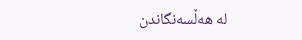له‌ هه‌ڵسه‌نگاندن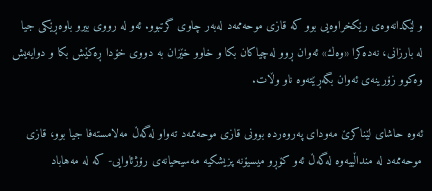و لێكدانه‌وه‌ی رێكخراوه‌یی بوو كه‌ قازی موحه‌ممه‌د له‌به‌ر چاوی گرتبوو. ئه‌و له‌ رووی بیرو باوه‌ڕێكی جیا له‌ بارزانی، نه‌ده‌كرا «وه‌ك» ئه‌وان ڕوو له‌چیاكان بكا و خاوو خێزان به‌ دووی خۆدا ڕه‌كێش بكا و دوایه‌یش وه‌كوو زۆرینه‌ی ئه‌وان بگه‌ڕێته‌وه‌ ناو وڵات.

ئه‌وه‌ حاشای لێناكرێ مه‌ودای په‌روه‌رده‌ ‌بوونی قازی موحه‌ممه‌د ته‌واو له‌گه‌ڵ مه‌لامسته‌فا جیا بوو، قازی موحه‌ممه‌د له‌ منداڵییه‌وه‌ له‌گه‌ڵ ئه‌و كۆڕو میسیۆنه‌ پزیشكیه‌ مه‌سیحیانه‌ی رۆژئاوایی- كه‌ له‌ مه‌هاباد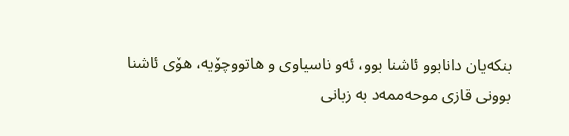بنكه‌یان دانابوو ئاشنا بوو، ئه‌و ناسیاوی و هاتووچۆیه‌،‌ هۆی ئاشنا بوونی قازی موحه‌ممه‌د به‌ زبانی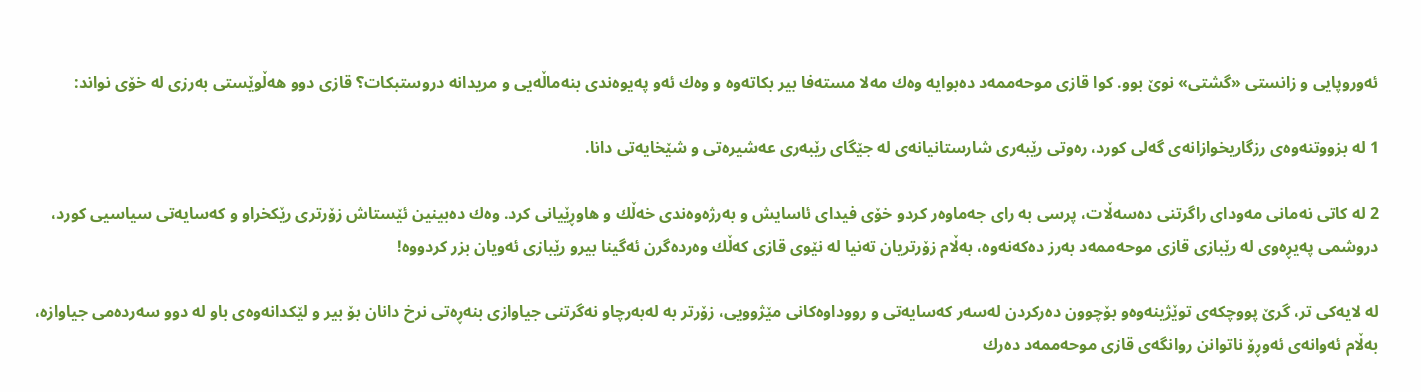ئه‌وروپایی و زانستی «گشتی» نوێ بوو. كوا قازی موحه‌ممه‌د ده‌بوایه‌ وه‌ك مه‌لا مسته‌فا بیر بكاته‌وه‌ ‌و وه‌ك ئه‌و په‌یوه‌ندی بنه‌ماڵه‌یی و مریدانه‌ دروستبكات؟ قازی دوو هه‌ڵوێستی به‌رزی له‌ خۆی نواند:

1 له‌ بزووتنه‌وه‌ی رزگاریخوازانه‌ی گه‌لی كورد، ره‌وتی رێبه‌ری‌ شارستانیانه‌ی له‌ جێگای رێبه‌ری عه‌شیره‌تی و شێخایه‌تی دانا.

2 له‌ كاتی نه‌مانی مه‌ودای راگرتنی ده‌سه‌ڵات، پرسی به‌ رای جه‌ماوه‌ر كردو خۆی فیدای ئاسایش و به‌رژه‌وه‌ندی خه‌ڵك و هاوڕێیانی كرد. وه‌ك ده‌بینین ئێستاش‌ زۆرتری رێكخراو ‌و كه‌سایه‌تی سیاسیی كورد، دروشمی په‌یڕه‌وی له‌ رێبازی قازی موحه‌ممه‌د به‌رز ده‌كه‌نه‌وه‌، به‌ڵام زۆرتریان ته‌نیا له‌ نێوی قازی كه‌ڵك وه‌رده‌گرن ئه‌گینا بیرو‌ رێبازی ئه‌ویان بزر كردووه‌!

له‌ لایه‌كی تر، گرێ پووچكه‌ی توێژینه‌وه‌و بۆچوون ده‌ركردن له‌سه‌ر كه‌سایه‌تی و رووداوه‌كانی مێژوویی، زۆرتر به‌ له‌به‌رچاو نه‌گرتنی جیاوازی بنه‌ڕه‌تی نرخ دانان بۆ بیر و لێكدانه‌وه‌ی باو له‌‌ دوو سه‌رده‌می جیاوازه‌‌، به‌ڵام ئه‌وانه‌ی ئه‌وڕۆ ناتوانن روانگه‌ی قازی موحه‌ممه‌د ده‌رك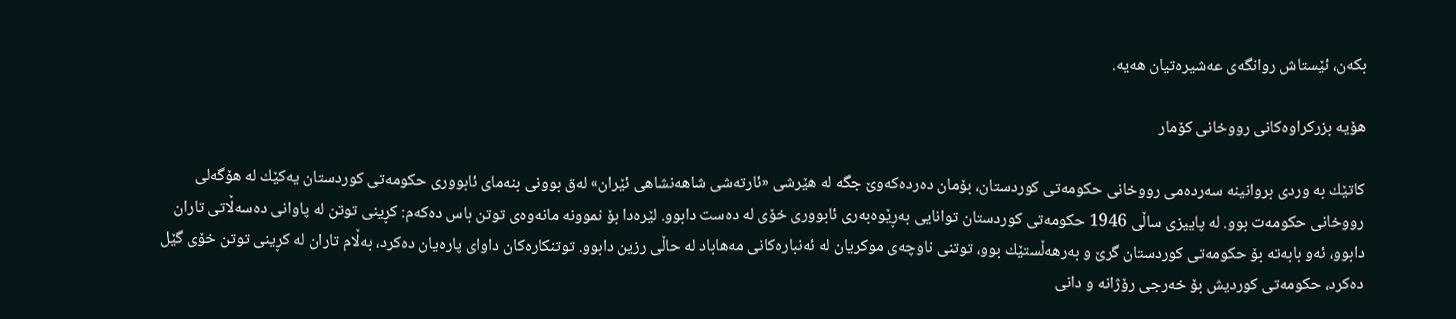بكه‌ن، ئێستاش روانگه‌ی عه‌شیره‌تیان هه‌یه‌.

هۆیه‌ بزركراوه‌كانی‌ رووخانی كۆمار

كاتێك به‌ وردی بروانینه‌ سه‌رده‌می رووخانی حكومه‌تی كوردستان، بۆمان ده‌رده‌كه‌وێ جگه‌ له‌ هێرشی «ئارته‌شی شاهه‌نشاهی ئێران» له‌ق بوونی بنه‌مای ئابووری حكومه‌تی كوردستان یه‌كێك له‌ هۆگه‌لی رووخانی حكومه‌ت‌ بوو‌. له‌ پاییزی ساڵی 1946 حكومه‌تی كوردستان توانایی به‌ڕێوه‌به‌ری ئابووری خۆی له‌ ده‌ست دابوو. لێره‌دا بۆ نموونه‌ مانه‌وه‌ی توتن باس ده‌كه‌م: كڕینی توتن له‌ پاوانی ده‌سه‌ڵاتی تاران دابوو، ئه‌و بابه‌ته‌ بۆ حكومه‌تی كوردستان‌ گرێ و به‌رهه‌ڵستێك بوو، توتنی ناوچه‌ی موكریان‌ له‌ ئه‌نباره‌كانی مه‌هاباد له‌ حاڵی رزین دابوو. توتنكاره‌كان داوای پاره‌یان ده‌كرد، به‌ڵام تاران له‌ كڕینی توتن خۆی گێل ده‌كرد، حكومه‌تی كوردیش بۆ‌ خه‌رجی رۆژانه‌ و دانی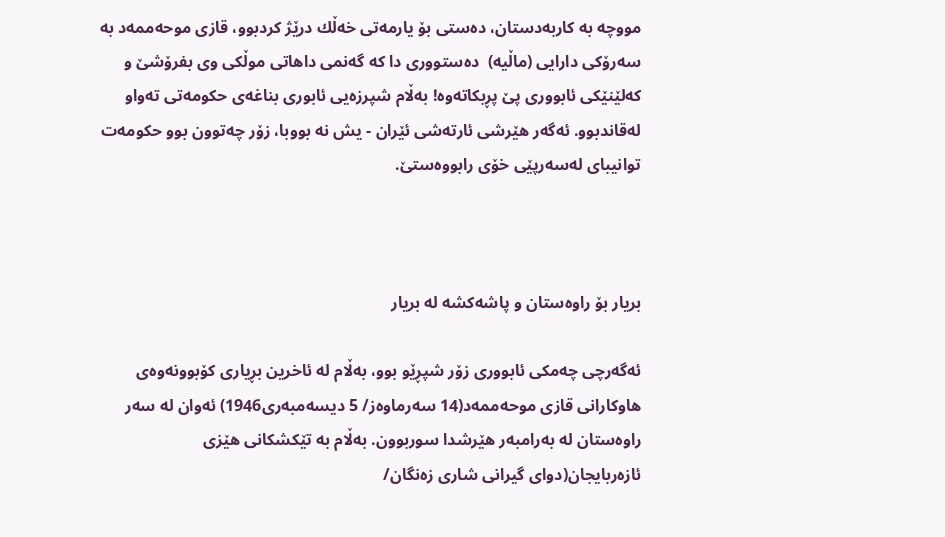مووچه‌ به‌ كاربه‌دستان، ده‌ستی بۆ یارمه‌تی خه‌ڵك درێژ كردبوو، قازی موحه‌ممه‌د به‌ سه‌رۆكی دارایی (ماڵیه‌)  ده‌ستووری‌ دا كه‌‌ گه‌نمی داهاتی موڵكی وی بفرۆشێ و كه‌لێنێكی ئابووری پێ پڕبكاته‌وه‌! به‌ڵام شپرزه‌یی ئابوری بناغه‌ی حكومه‌تی ته‌واو له‌قاندبوو. ئه‌گه‌ر هێرشی ئارته‌شی ئێران - یش نه‌ بوو‌با، زۆر چه‌توون بوو حكومه‌ت توانیبای له‌سه‌رپێی خۆی رابووه‌ستێ.



بریار بۆ راوه‌ستان و پاشه‌كشه‌ له‌ بریار

ئه‌گه‌رچی چه‌مكی ئابووری زۆر شپڕێو بوو، به‌ڵام له‌ ئاخرین بڕیاری كۆبوونه‌وه‌ی هاوكارانی قازی موحه‌ممه‌د(14 سه‌رماوه‌ز/ 5 دیسه‌مبه‌ری‌1946) ئه‌وان له‌ ‌سه‌ر راوه‌ستان له‌ به‌رامبه‌ر هێرشدا سوربوون. به‌ڵام به‌ تێكشكانی هێزی ئازه‌ربایجان(دوای گیرانی شاری زه‌نگان/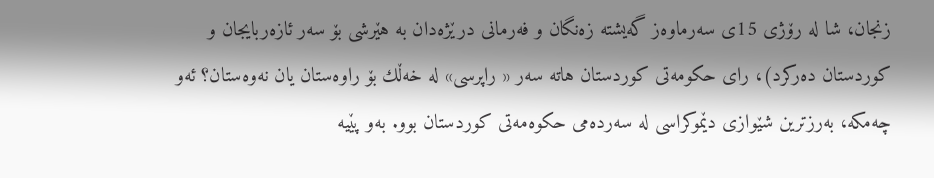زنجان، شا له‌ رۆژی 15ی سه‌رماوه‌ز گه‌یشته‌ زه‌نگان و فه‌رمانی درێژه‌دان به‌ هێرشی بۆ سه‌ر ئازه‌ربایجان و كوردستان ده‌ركرد)، رای حكومه‌تی كوردستان هاته‌ سه‌ر « راپرسی» له‌ خه‌ڵك بۆ راوه‌ستان یان نه‌وه‌ستان؟ ئه‌و چه‌مكه‌،‌ به‌رزترین شێوازی دێموكراسی له‌ سه‌رده‌می حكوه‌مه‌تی كوردستان بوو‌. به‌و پێیه‌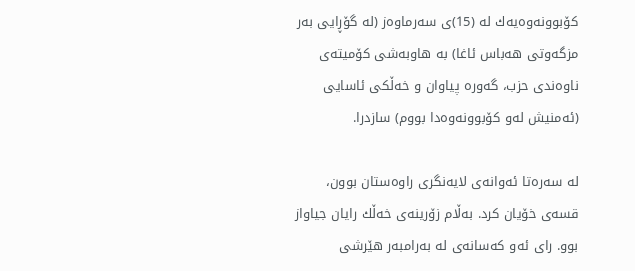كۆبوونه‌وه‌یه‌ك له‌ (15)ی‌ سه‌رماوه‌ز (له‌‌ گۆڕایی به‌ر مزگه‌وتی هه‌باس ئاغا) به‌ هاوبه‌شی كۆمیته‌ی ناوه‌ندی حزب، گه‌وره ‌پیاوان و خه‌ڵكی ئاسایی (ئه‌منیش له‌و كۆبوونه‌وه‌دا بووم) سازدرا.

له‌ سه‌ره‌تا ئه‌وانه‌ی لایه‌نگری راوه‌ستان بوون، قسه‌ی خۆیان كرد. به‌ڵام زۆرینه‌ی خه‌ڵك رایان جیاواز بوو. را‌ی ئه‌و كه‌سانه‌ی له‌ به‌رامبه‌ر هێرشی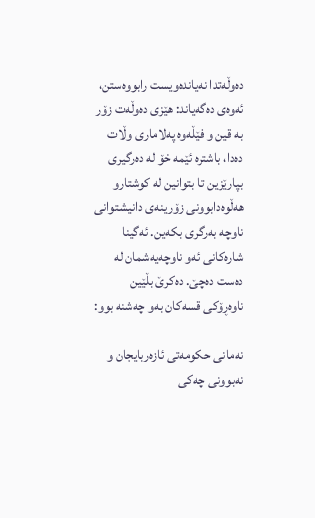ده‌وڵه‌تدا نه‌یانده‌ویست رابووه‌ستن، ئه‌وه‌ی ده‌گه‌یاند: هێزی ده‌وڵه‌ت زۆر به‌ قین و فێڵه‌وه‌ په‌لاماری وڵات ده‌دا، باشتره‌ ئێمه‌ خۆ له‌ ده‌رگیری بپارێزین تا بتوانین له‌ كوشتارو هه‌ڵوه‌دابوونی زۆرینه‌ی دانیشتوانی ناوچه‌ به‌رگری بكه‌ین‌. ئه‌گینا شاره‌كانی ئه‌و ناوچه‌یه‌شمان له‌ ده‌ست ده‌چێ. ده‌كرێ بڵێین ناوه‌ڕۆكی قسه‌كان به‌و چه‌شنه‌ بوو:

نه‌مانی حكومه‌تی ئازه‌ربایجان و نه‌بوونی چه‌كی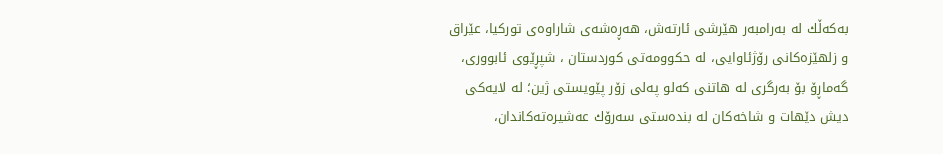به‌كه‌ڵك له‌ به‌رامبه‌ر هێرشی ئارته‌ش، هه‌ڕه‌شه‌ی شاراوه‌ی توركیا، عێراق و زلهێزه‌كانی رۆژئاوایی، له‌ حكوومه‌تی كوردستان ، شپڕێوی ئابووری، گه‌ماڕۆ بۆ به‌رگری له‌ هاتنی كه‌لو په‌لی زۆر پێویستی ژین؛ له‌ لایه‌كی دیش دێهات و شاخه‌كان له‌ بنده‌ستی سه‌رۆك عه‌شیره‌ته‌كاندان،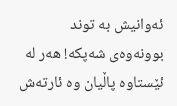ئه‌وانیش به‌ توند بوونه‌وه‌ی شه‌پكه‌! هه‌ر له‌ ئێستاوه‌ پاڵیان وه‌ ئارته‌ش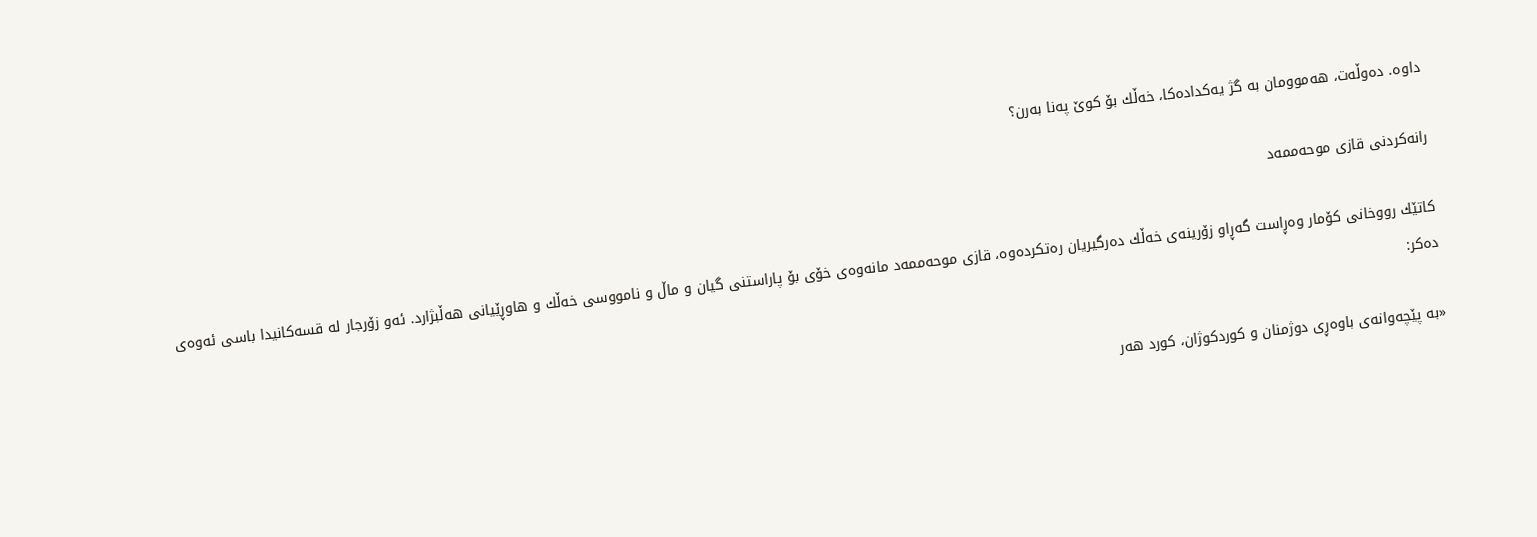داوه‌. ده‌وڵه‌ت، هه‌موومان به‌ گژ یه‌كداده‌كا، خه‌ڵك بۆ كوێ په‌نا به‌رن؟

رانه‌كردنی قازی موحه‌ممه‌د

كاتێك رووخانی كۆمار وه‌ڕاست گه‌ڕاو زۆرینه‌ی خه‌ڵك ده‌رگیریان ره‌تكرده‌وه‌، قازی موحه‌ممه‌د مانه‌وه‌ی خۆی بۆ پاراستنی گیان و ماڵ و نامووسی خه‌ڵك و هاوڕێیانی هه‌ڵبژارد. ئه‌و زۆرجار له‌ قسه‌كانیدا باسی ئه‌وه‌ی ده‌كر:

«به‌ پێچه‌وانه‌ی باوه‌ڕی دوژمنان و كوردكوژان، كورد هه‌ر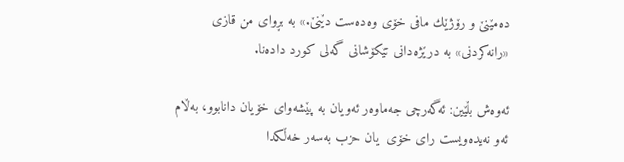ده‌مێنێ و رۆژێك مافی خۆی وه‌ده‌ست دێنێ.» به‌ بڕوای من قازی «رانه‌كر‌دنی» به‌ درێژه‌دانی تێكۆشانی گه‌لی كورد دا‌ده‌نا.

ئه‌وه‌ش بڵێین: ئه‌گه‌رچی جه‌ماوه‌ر ئه‌ویان به‌ پێشه‌وای خۆیان دانابوو، به‌ڵام ئه‌و نه‌یده‌ویست رای خۆی  یان حزب به‌سه‌ر خه‌ڵكدا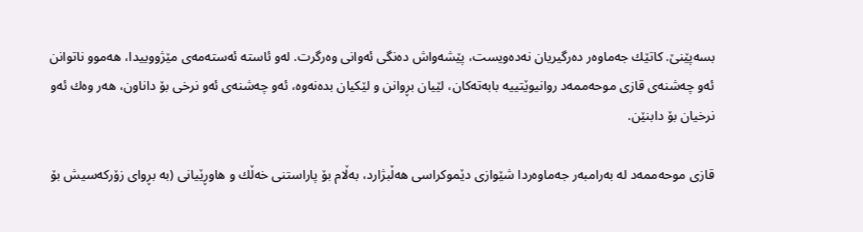بسه‌پێنێ. كاتێك جه‌ماوه‌ر‌ ده‌رگیریان نه‌ده‌ویست، پێشه‌واش ده‌نگی ئه‌وانی وه‌رگرت. له‌و ئاسته‌ ئه‌سته‌مه‌ی مێژووییدا، هه‌موو‌ ناتوانن ئه‌و چه‌شنه‌ی قازی موحه‌ممه‌د روانیوێتییه‌ بابه‌ته‌كان، لێیان بڕوانن و لێكیان بده‌نه‌وه‌، ئه‌و چه‌شنه‌ی ئه‌و ‌نرخی بۆ داناون‌، هه‌ر وه‌ك ئه‌و نرخیان بۆ دابنێن.

قازی موحه‌ممه‌د له‌ به‌رامبه‌ر جه‌ماوه‌ردا شێوازی دێموكراسی هه‌ڵبژارد، به‌ڵام بۆ پاراستنی خه‌ڵك و هاوڕێیانی (به‌ بڕوای زۆركه‌سیش بۆ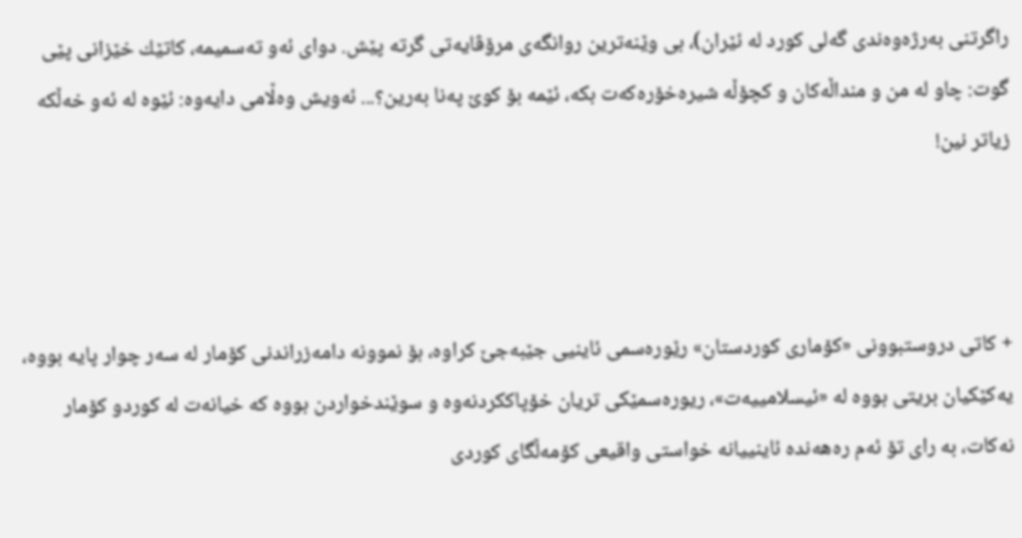راگرتنی به‌رژه‌وه‌ندی گه‌لی كورد له‌ ئێران)، بی وێنه‌ترین روانگه‌ی مرۆڤایه‌تی گرته‌ پێش. دوای ئه‌و ته‌سمیمه‌،‌ كاتێك خێزانی پێی گوت: چاو له‌ من و منداڵه‌كان و كچۆڵه‌ شیر‌ه‌خۆره‌كه‌ت بكه‌، ئێمه‌ بۆ كوێ په‌نا به‌رین؟... ئه‌ویش وه‌ڵامی دایه‌وه‌: ئێوه‌ له‌ ئه‌و خه‌ڵكه‌ زیاتر نین!



+ كاتی دروستبوونی «كۆماری كوردستان» رێوره‌سمی ئاینیی جێبه‌جێ كراوه‌، بۆ نموونه‌ دامه‌زراندنی كۆمار له‌ سه‌ر چوار پایه‌ بووه‌، یه‌كێكیان بریتی بووه‌ له‌ «ئیسلامییه‌ت»، ریوره‌سمێكی تریان خۆپاككردنه‌وه‌ و سوێندخواردن بووه‌ كه‌ خیانه‌ت له‌ كوردو كۆمار نه‌كات، به‌ رای تۆ ئه‌م ره‌هه‌نده‌ ئاینییانه‌ خواستی واقیعی كۆمه‌ڵگای كوردی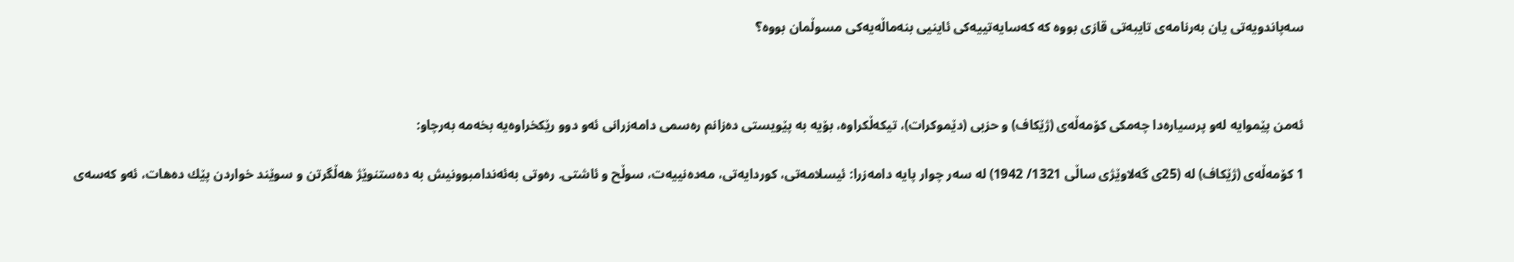سه‌پاندویه‌تی یان به‌رنامه‌ی تایبه‌تی قازی بووه‌ كه‌ كه‌سایه‌تییه‌كی ئاینیی بنه‌ماڵه‌یه‌كی مسوڵمان بووه‌؟



ئه‌من پێموایه‌ له‌و پرسیاره‌دا چه‌مكی كۆمه‌ڵه‌ی (ژێكاف) و حزبی (دێموكرات)، تیكه‌ڵكراوه‌، بۆیه‌ به‌ پێویستی ده‌زانم ره‌سمی دامه‌زرانی ئه‌و دوو رێكخراوه‌یه‌ بخه‌مه‌ به‌رچاو‌‌:

1 كۆمه‌ڵه‌ی (ژێكاف) له‌ (25ی‌ گه‌لاوێژی ساڵی 1321/ 1942) له‌‌ سه‌ر چوار پایه‌ دامه‌زرا: ئیسلامه‌تی، كوردایه‌تی، مه‌ده‌نییه‌ت، سوڵح و ئاشتی. ره‌وتی به‌ئه‌ندامبوونیش به‌ ده‌ستنوێژ هه‌ڵگرتن و سوێند خواردن پێك ده‌هات، ئه‌و كه‌سه‌ی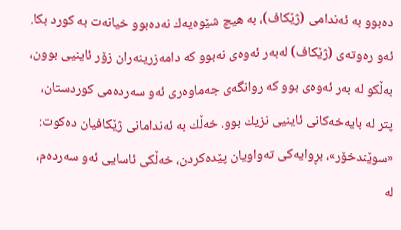ده‌بوو به‌ ئه‌ندامی (ژێكاف)، به‌ هیچ شێوه‌یه‌ك نه‌ده‌بوو خیانه‌ت به‌ كورد بكا‌. ئه‌و ره‌وته‌ی (ژێكاف) له‌به‌ر ئه‌وه‌ی نه‌بوو كه‌ دامه‌زرینه‌ران زۆر ئاینیی بوون، به‌ڵكو له‌ به‌ر ئه‌وه‌ی بوو كه‌ روانگه‌ی جه‌ماوه‌ری ئه‌و سه‌رده‌می كوردستان، پتر له‌ بایه‌خه‌كانی ئاینیی نزیك بوو. خه‌ڵك به‌ ئه‌ندامانی ژێكافیان ده‌كوت: «سوێندخۆر»، بڕوایه‌كی ته‌واویان پێده‌كردن، خه‌ڵكی ئاسایی ئه‌و سه‌رده‌م، له‌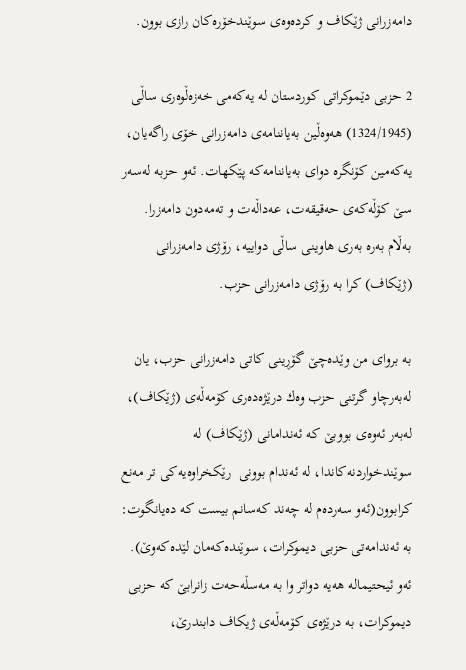دامه‌زرانی ژێكاف و كرده‌وه‌ی سوێندخۆره‌كان رازی بوون.

2 حزبی دێموكراتی كوردستان له‌ یه‌كه‌می خه‌زه‌ڵوه‌ری ساڵی (1324/1945) هه‌وه‌ڵین به‌یاننامه‌ی دامه‌زرانی خۆی راگه‌یان، یه‌كه‌مین كۆنگره‌ دوای به‌یاننامه‌كه‌ پێكهات. ئه‌و حزبه‌ له‌سه‌ر سێ كۆڵه‌كه‌ی حه‌قیقه‌ت، عه‌داڵه‌ت و ته‌مه‌دون دامه‌زرا. به‌ڵام به‌ره‌ ‌به‌ری هاوینی ساڵی دواییه‌،‌ رۆژی دامه‌زرانی (ژێكاف‌) كرا به‌ رۆژی دامه‌زرانی حزب.

به‌ بروای من وێده‌چێ گۆڕینی كاتی دامه‌زرانی حزب، یان له‌به‌رچاو گرتنی حزب وه‌ك درێژه‌ده‌ری كۆمه‌ڵه‌ی (ژێكاف)، له‌به‌ر ئه‌وه‌ی بووبێ كه‌ ئه‌ندامانی (ژێكاف) له‌ سوێندخواردنه‌كاندا، له‌ ئه‌ندام بوونی  رێكخراوه‌یه‌كی تر مه‌نع كرابوون(ئه‌و سه‌رده‌م له‌ چه‌ند كه‌سانم بیست كه‌ ده‌یانگوت: به‌ ئه‌ندامه‌تی حزبی دیموكرات، سوێنده‌كه‌مان لێده‌كه‌وێ). ئه‌و ئیحتیماله‌ هه‌یه‌‌ دواتر وا به‌ مه‌سڵه‌حه‌ت زانرابێ‌ كه‌ حزبی دیموكرات، به‌ درێژه‌ی كۆمه‌ڵه‌ی ژیكاف دابندرێ،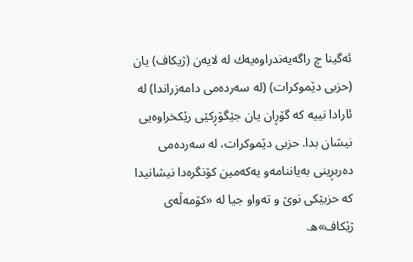ئه‌گینا چ راگه‌یه‌ندراوه‌یه‌ك له‌ لایه‌ن (ژیكاف) یان (حزبی دێموكرات) (له‌ سه‌رده‌می دامه‌زراندا) له‌ ئارادا نییه‌ كه‌ گۆڕان یان جێگۆڕكێی رێكخراوه‌یی نیشان بدا. حزبی دێموكرات، له‌ سه‌رده‌می ده‌ربڕینی به‌یاننامه‌و یه‌كه‌مین كۆنگره‌دا نیشانیدا كه‌ حزبێكی نوێ و ته‌واو جیا له‌ «كۆمه‌ڵه‌ی ژێكاف»ه‌.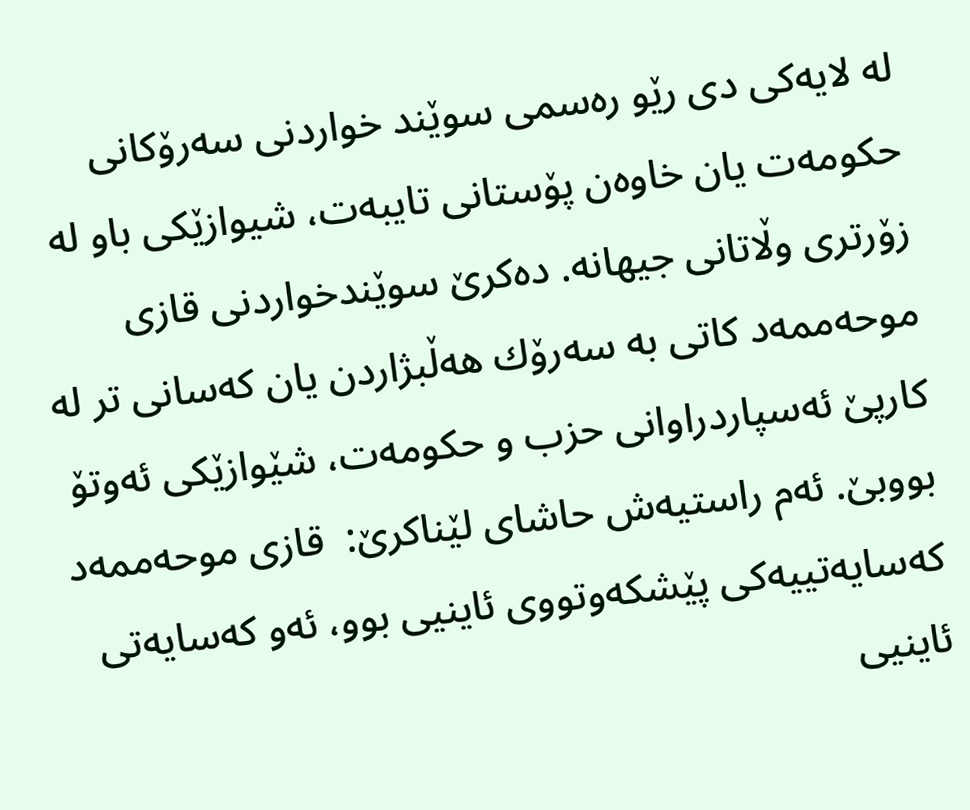له‌ لایه‌كی دی رێو ره‌سمی سوێند خواردنی سه‌رۆكانی حكومه‌ت یان خاوه‌ن پۆستانی تایبه‌ت، شیوازێكی باو له‌ زۆرتری وڵاتانی جیهانه‌. ده‌كرێ سوێندخواردنی قازی موحه‌ممه‌د كاتی به‌ سه‌رۆك هه‌ڵبژاردن یان كه‌سانی تر له‌ كارپێ ئه‌سپاردراوانی حزب و حكومه‌ت، شێوازێكی ئه‌وتۆ بووبێ. ئه‌م راستیه‌ش حاشای لێناكرێ:  قازی موحه‌ممه‌د كه‌سایه‌تییه‌كی پێشكه‌وتووی ئاینیی‌ بوو، ئه‌و كه‌سایه‌تی ئاینیی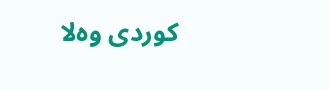كوردی وه‌لا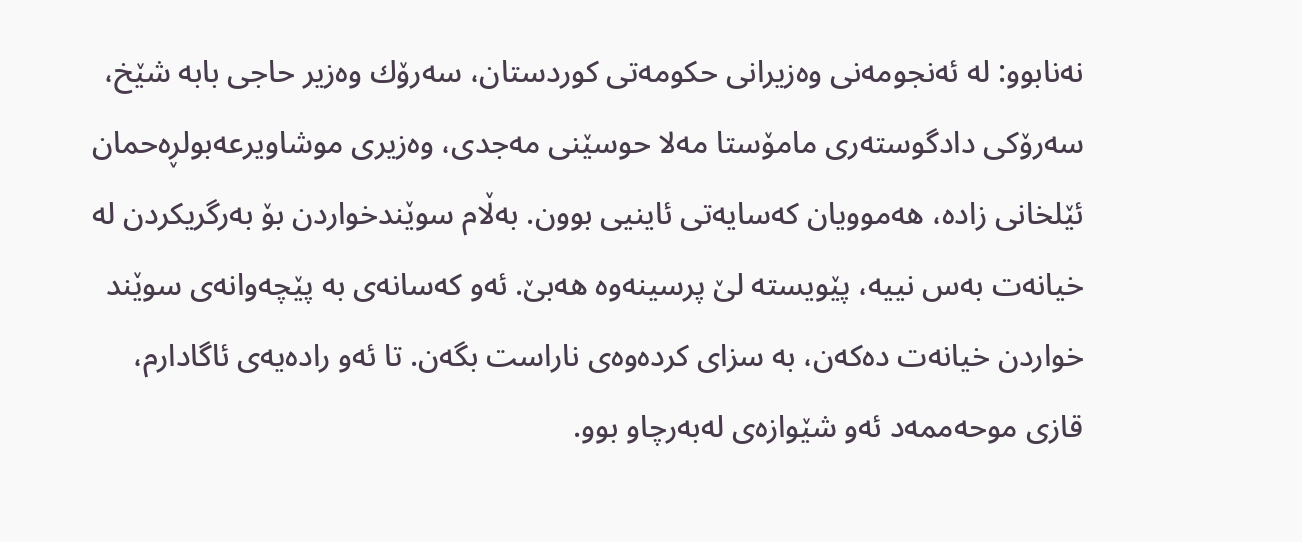نه‌نابوو: له‌ ئه‌نجومه‌نی وه‌زیرانی حكومه‌تی كوردستان، سه‌رۆك وه‌زیر حاجی بابه‌ شێخ، سه‌رۆكی دادگوسته‌ری مامۆستا مه‌لا حوسێنی مه‌جدی، وه‌زیری موشاویرعه‌بولڕه‌حمان ئێلخانی زاده‌، هه‌موویان كه‌سایه‌تی ئاینیی بوون. به‌ڵام سوێندخواردن بۆ به‌رگریكردن له‌ خیانه‌ت به‌س نییه‌، پێویسته‌ لێ پرسینه‌وه‌ هه‌بێ. ئه‌و كه‌سانه‌ی به‌ پێچه‌وانه‌ی سوێند خواردن خیانه‌ت ده‌كه‌ن، به‌ سزای كرده‌وه‌ی ناراست بگه‌ن. تا ئه‌و راده‌یه‌ی ئاگادارم، قازی موحه‌ممه‌د ئه‌و شێوازه‌ی له‌به‌رچاو بوو.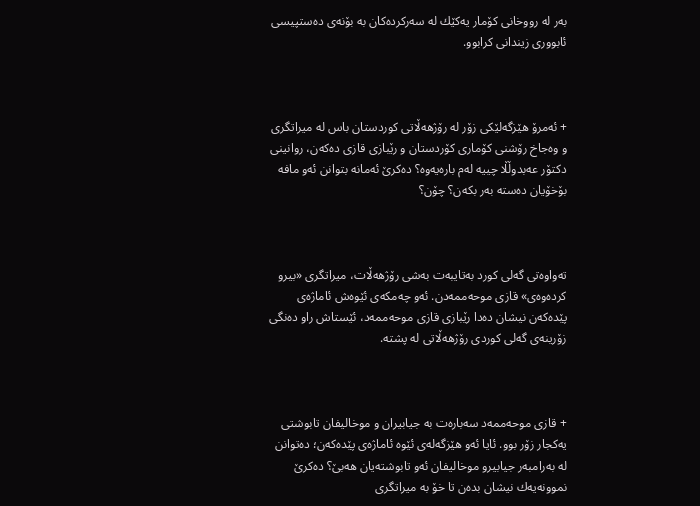به‌ر له‌ رووخانی كۆمار یه‌كێك له‌ سه‌ركرده‌كان به‌ بۆنه‌ی ده‌ستپیسی ئابووری زیندانی كرابوو.



+ ئه‌مرۆ هێزگه‌لێكی زۆر له‌ رۆژهه‌ڵاتی كوردستان باس له‌ میراتگری و وه‌جاخ رۆشنی كۆماری كۆردستان و رێبازی قازی ده‌كه‌ن، روانینی دكتۆر عه‌بدوڵڵا چییه‌ له‌م باره‌یه‌وه‌؟ ده‌كرێ ئه‌مانه‌ بتوانن ئه‌و مافه‌ بۆخۆیان ده‌سته‌ به‌ر بكه‌ن؟ چۆن؟



ته‌واوه‌تی گه‌لی كورد به‌تایبه‌ت به‌شی رۆژهه‌ڵات‌، میراتگری «بیرو كرده‌وه‌ی» قازی موحه‌ممه‌دن. ئه‌و چه‌مكه‌ی ئێوه‌ش ئاماژه‌ی پێده‌كه‌ن نیشان ده‌دا رێبازی قازی موحه‌ممه‌د، ئێستاش راو ده‌نگی زۆرینه‌ی گه‌لی كوردی رۆژهه‌ڵاتی له‌ پشته‌.



+ قازی موحه‌ممه‌د سه‌باره‌ت به‌ جیابیران و موخالیفان تابوشتی یه‌كجار زۆر بوو. ئایا ئه‌و هێزگه‌له‌ی ئێوه‌ ئاماژه‌ی پێده‌كه‌ن؛ ده‌توانن له‌ به‌رامبه‌ر جیابیرو موخالیفان ئه‌و تابوشته‌یان هه‌بێ؟ ده‌كرێ نموونه‌یه‌ك نیشان بده‌ن تا خۆ به‌ میراتگری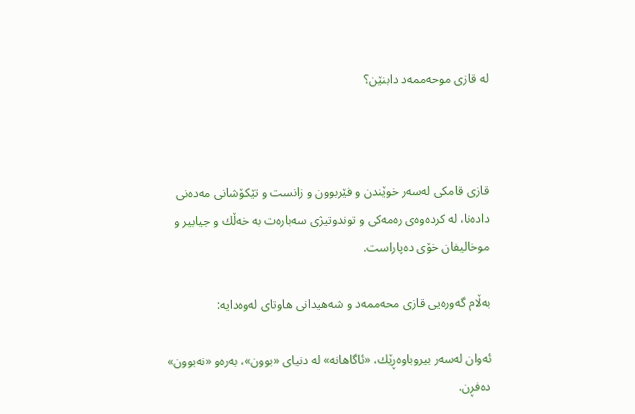له‌ قازی موحه‌ممه‌د دابنێن؟



قازی قامكی له‌سه‌ر خوێندن و فێربوون و زانست و تێكۆشانی مه‌ده‌نی داده‌نا، له‌ كرده‌وه‌ی ره‌مه‌كی و توندوتیژی سه‌باره‌ت به‌ خه‌ڵك و جیابیر و موخالیفان خۆی ده‌پاراست.

به‌ڵام گه‌وره‌یی قازی محه‌ممه‌د و شه‌هیدانی هاوتای له‌وه‌دایه‌:

ئه‌وان له‌سه‌ر بیروباوه‌ڕێك، «ئاگاهانه» له‌ دنیای «بوون»، به‌ره‌و «نه‌بوون» ده‌فڕن.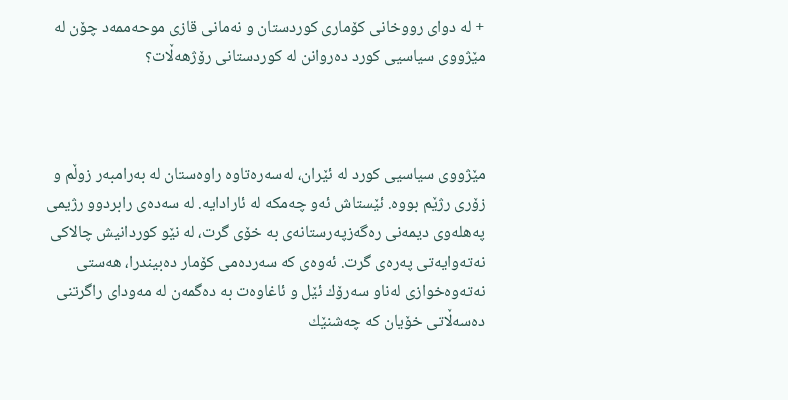+ له‌ دوای رووخانی كۆماری كوردستان و نه‌مانی قازی موحه‌ممه‌د چۆن له‌ مێژووی سیاسیی كورد ده‌روانن له‌ كوردستانی رۆژهه‌ڵات؟



مێژووی سیاسیی كورد له‌ ئێران، له‌سه‌ره‌تاوه‌‌ راوه‌ستان له‌ به‌رامبه‌ر زوڵم و زۆری رژێم بوو‌ه‌. ئێستاش ئه‌و چه‌مكه‌ له‌ ئارادایه‌. له‌ سه‌ده‌ی رابردوو‌ رژیمی په‌هله‌وی دیمه‌نی ره‌گه‌زپه‌رستانه‌ی به‌ خۆی گرت، له‌ نێو كوردانیش چالاكی نه‌ته‌وایه‌تی په‌ره‌ی گرت. ئه‌وه‌ی كه‌ سه‌رده‌می كۆمار ده‌بیندرا، هه‌ستی نه‌ته‌وه‌خوازی له‌ناو سه‌رۆك ئێل و ئاغاوه‌ت به‌ ده‌گمه‌ن له‌ مه‌ودای راگرتنی ده‌سه‌ڵاتی خۆیان كه‌ چه‌شنێك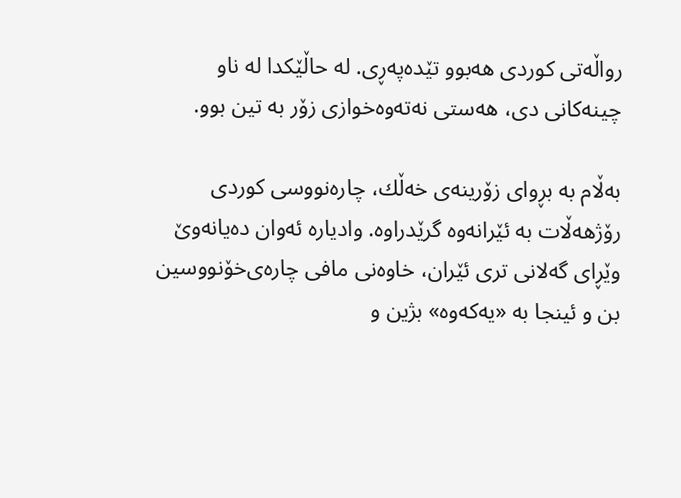رواڵه‌تی كوردی هه‌بوو تێده‌په‌ڕی. له‌ حاڵێكدا له‌ ناو چینه‌كانی دی، هه‌ستی نه‌ته‌وه‌خوازی زۆر به‌ تین بوو.

به‌ڵام به‌ بڕوای زۆرینه‌ی خه‌ڵك،‌ چاره‌نووسی كوردی رۆژهه‌ڵات به‌ ئێرانه‌وه‌ گرێدراوه‌. وادیاره‌‌ ئه‌وان ده‌یانه‌وێ وێڕای گه‌لانی تری ئێران، خاوه‌نی مافی چاره‌ی‌خۆنووسین بن و ئینجا به‌ «یه‌كه‌وه‌» بژین و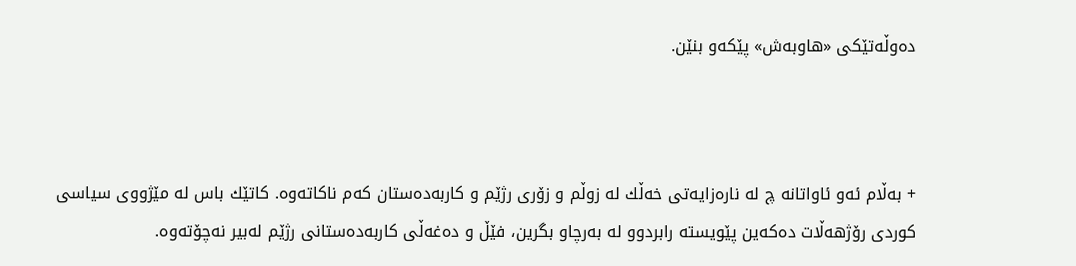ده‌وڵه‌تێكی «هاوبه‌ش» پێكه‌و بنێن.



+ به‌ڵام ئه‌و ئاواتانه‌ چ له‌ ناره‌زایه‌تی خه‌ڵك له‌ زوڵم و زۆری رژێم و كاربه‌ده‌ستان كه‌م ناكاته‌وه‌. كاتێك باس له‌ مێژووی سیاسی كوردی رۆژهه‌ڵات ده‌كه‌ین پێویسته‌ رابردوو له‌ به‌رچاو بگرین، فێڵ و ده‌غه‌ڵی كاربه‌ده‌ستانی رژێم له‌بیر نه‌چۆته‌وه‌.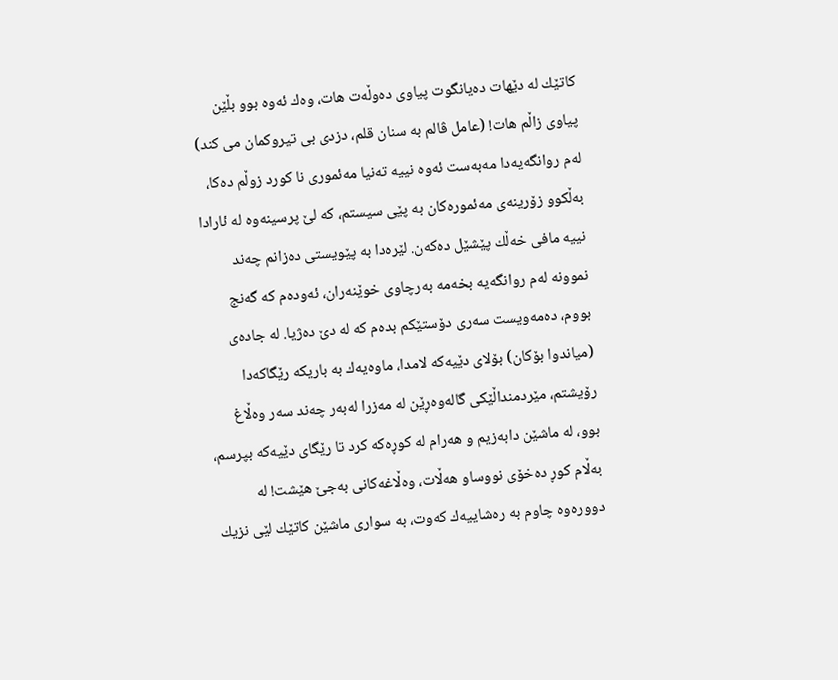كاتێك له‌ دێهات ده‌یانگوت پیاوی ده‌وڵه‌ت هات، وه‌ك ئه‌وه‌ بوو بڵێن پیاوی زاڵم هات! (عامل ڤالم به‌ سنان قلم، دزدی بی تیروكمان می كند) له‌م روانگه‌یه‌دا مه‌به‌ست ئه‌وه‌ نییه‌ ته‌نیا مه‌ئموری نا كورد زوڵم ده‌كا، به‌ڵكوو زۆرینه‌ی مه‌ئموره‌كان به‌ پێی سیستم، كه‌ لێ پرسینه‌وه‌ له‌ ئارادا نییه‌ مافی خه‌ڵك پێشێل ده‌كه‌ن. لێره‌دا به‌ پێویستی ده‌زانم چه‌ند نموونه‌ له‌م روانگه‌یه‌ بخه‌مه‌ به‌رچاوی خوێنه‌ران،‌ ئه‌وده‌م كه‌ گه‌نج بووم، ده‌مه‌ویست سه‌ری دۆستێكم بده‌م كه‌ له‌ دێ ده‌ژیا. له‌ جاده‌ی (میاندوا بۆكان) بۆلای دێیه‌كه‌ لامدا، ماوه‌یه‌ك به‌ باریكه‌ رێگاكه‌دا رۆیشتم، مێردمنداڵێكی گاله‌وه‌ڕێن له‌ مه‌زرا له‌به‌ر چه‌ند سه‌ر وه‌ڵاغ بوو، له‌ ماشێن دابه‌زیم و هه‌رام له‌ كوڕه‌كه‌ كرد تا رێگای دێیه‌كه‌‌‌ بپرسم، به‌ڵام كوڕ‌ ده‌خۆی نووساو هه‌ڵات، وه‌ڵاغه‌كانی به‌جێ هێشت! له‌ دووره‌وه‌ چاوم به‌‌ ره‌شاییه‌ك كه‌وت، به‌ سواری ماشێن كاتێك لێی نزیك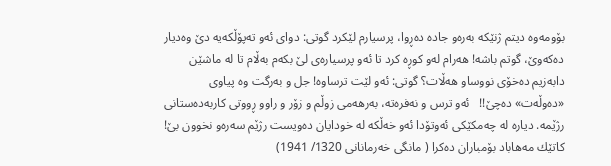بۆومه‌وه‌ دیتم ژنێكه‌ به‌ره‌و جاده‌ ده‌ڕوا، پرسیارم لێكرد گوتی: دوای ئه‌و ته‌پۆڵكه‌یه‌ دێ وه‌دیار ده‌كه‌وێ، گوتم باشه‌! هه‌رام له‌و كوڕه‌‌ كرد تا ئه‌و پرسیاره‌ی لێ بكه‌م به‌ڵام تا له‌ ماشێن دابه‌زیم ده‌خۆی نووساو هه‌ڵات؟ گوتی: ئه‌و لێت ترساوه‌! جل و به‌رگت وه‌ پیاوی «ده‌وڵه‌ت» ده‌چێ!!   ئه‌و ترس و نه‌فره‌ته‌، به‌رهه‌می‌ زوڵم و زۆر و راوو ڕووتی كاربه‌ده‌ستانی رژێمه‌. دیاره‌ له‌ چه‌مكێكی ئه‌وتۆدا ئه‌و خه‌ڵكه‌ له‌ خودایان ده‌ویست رژێم سه‌ره‌و نخوون بێ!  كاتێك مه‌هاباد بۆمباران ده‌كرا ( مانگی خه‌رمانانی 1320/ 1941)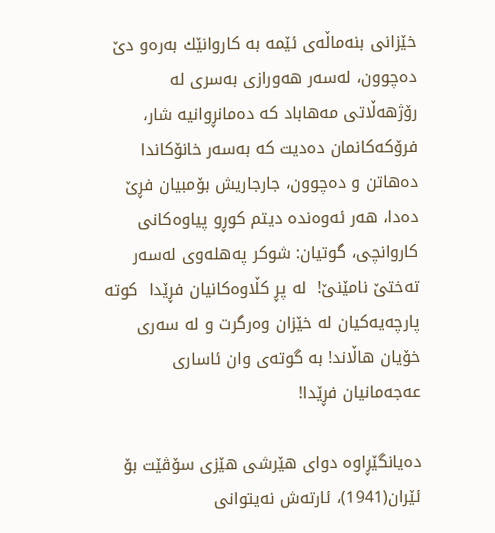خێزانی بنه‌ماڵه‌ی ئێمه‌ به‌ كاروانێك به‌ره‌و دێ ده‌چوون، له‌سه‌ر هه‌ورازی به‌سری له‌ رۆژهه‌ڵاتی مه‌هاباد كه‌ ده‌مانڕوانیه‌ شار، فرۆكه‌كانمان ده‌دیت كه‌ به‌سه‌ر خانۆكاندا ده‌هاتن و ده‌چوون، جارجاریش بۆمبیان فڕێ ده‌دا، هه‌ر ئه‌وه‌نده‌ دیتم كوڕو پیاوه‌كانی كاروانچی، گوتیان: شوكر په‌هله‌وی له‌سه‌ر ته‌ختێ نامێنێ!  له‌ پڕ كڵاوه‌كانیان فڕێدا  كوته‌ پارچه‌یه‌كیان له‌ خێزان وه‌رگرت و له‌ سه‌ری خۆیان هاڵاند! به‌ گوته‌ی وان ئاساری عه‌جه‌مانیان فڕێدا!

ده‌یانگێڕاوه‌ دوای هێرشی هێزی سۆڤێت بۆ ئێران(1941)، ئارته‌ش نه‌یتوانی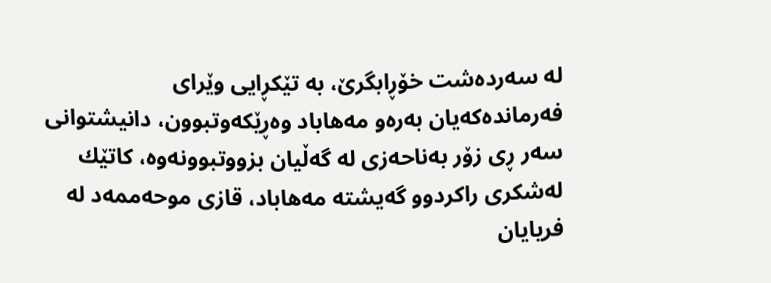له‌‌ سه‌رده‌شت خۆڕابگرێ، به‌ تێكڕایی وێرای فه‌رمانده‌كه‌یان‌ به‌ره‌و مه‌هاباد وه‌ڕێكه‌وتبوون، دانیشتوانی سه‌ر ڕی زۆر به‌ناحه‌زی له‌ گه‌ڵیان بزووتبوونه‌وه‌، كاتێك له‌شكری راكردوو گه‌یشته‌ مه‌هاباد، قازی موحه‌ممه‌د له‌ فریایان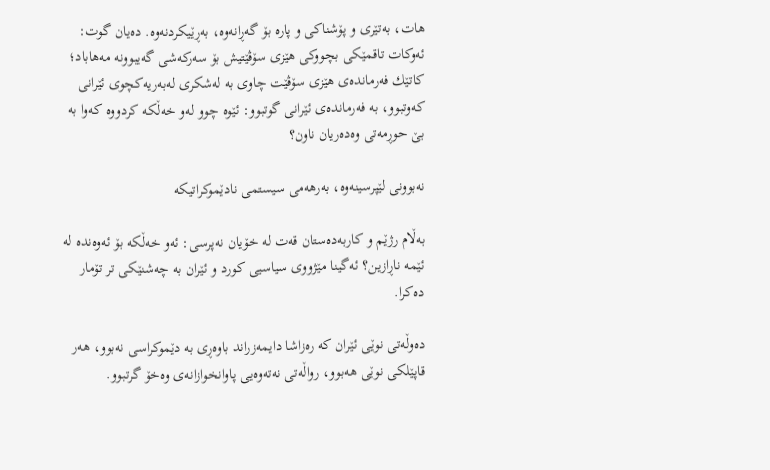هات، به‌تێری و پۆشناكی و پاره‌ بۆ گه‌ڕانه‌وه‌، به‌ڕێیكردنه‌وه‌. ده‌یان گوت: ئه‌وكات تاقمێكی بچووكی هێزی سۆڤێتیش بۆ سه‌ركه‌شی گه‌یبوونه‌‌ مه‌هاباد؛ كاتێك فه‌رمانده‌ی هێزی سۆڤێت چاوی به‌ له‌شكری له‌به‌ریه‌كچوی ئێرانی كه‌وتبوو، به‌ فه‌رمانده‌ی ئێرانی گوتبوو: ئێوه‌ چوو له‌و خه‌ڵكه‌ كردووه‌ كه‌وا به‌ بێ حوڕمه‌تی وه‌ده‌ریان ناون؟

نه‌بوونی لێپرسینه‌وه‌، به‌رهه‌می سیستمی نادێموكراتیكه‌

به‌ڵام رژێم و كاربه‌ده‌ستان قه‌ت له‌ خۆیان نه‌پرسی: ئه‌و خه‌ڵكه‌ بۆ ئه‌وه‌نده‌ له‌ ئێمه‌ ناڕازین؟ ئه‌گینا مێژووی سیاسیی كورد و ئێران‌ به‌ چه‌شنێكی تر تۆمار ده‌كرا.

ده‌وڵه‌تی نوێی ئێران كه‌ ره‌زاشا دایمه‌زراند باوه‌ڕی به‌ دێموكراسی نه‌بوو، هه‌ر قاپێلكی نوێی هه‌بوو،‌ رواڵه‌تی نه‌ته‌وه‌یی پاوانخوازانه‌ی وه‌خۆ گرتبوو.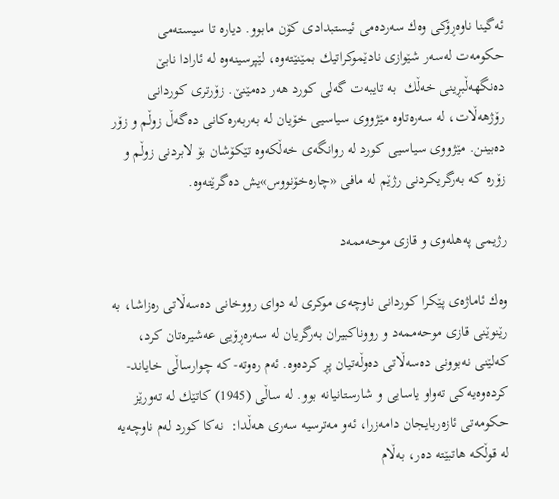ئه‌گینا ناوه‌ڕۆكی وه‌ك سه‌رده‌می ئیستبدادی كۆن مابوو‌‌. دیاره‌ تا سیسته‌می حكومه‌ت له‌سه‌ر شێوازی نادێموكراتیك‌ بمێنێته‌وه‌‌، لێپرسینه‌وه‌ له‌ ئارادا نابێ ده‌نگهه‌ڵبڕینی خه‌ڵك  به‌ تایبه‌ت گه‌لی كورد هه‌ر ده‌مێنێ. زۆرتری كوردانی رۆژهه‌ڵات، له‌ سه‌ره‌تاوه‌ مێژووی سیاسیی خۆیان له‌ به‌ربه‌ره‌كانی ده‌گه‌ڵ زوڵم و زۆر ده‌بینن. مێژووی سیاسیی كورد له‌ روانگه‌ی خه‌ڵكه‌وه‌ تێكۆشان بۆ لابردنی زوڵم و زۆره‌‌ كه‌ به‌رگریكردنی رژێم له‌ مافی «چاره‌خۆنووس»یش ده‌گرێته‌وه‌.

رژیمی په‌هله‌وی و قازی موحه‌ممه‌د

وه‌ك ئاماژه‌ی پێكرا كوردانی ناوچه‌ی موكری له‌ دوای رووخانی ده‌سه‌ڵاتی ره‌زاشا، به‌ رێنوێنی قازی موحه‌ممه‌د و رووناكبیران به‌رگریان له‌ سه‌ره‌ڕۆیی عه‌شیره‌تان كرد، كه‌لێنی نه‌بوونی ده‌سه‌ڵاتی ده‌وڵه‌تیان پڕ كرده‌وه‌. ئه‌م ره‌وته‌- كه‌ چوارساڵی خایاند- كرده‌وه‌یه‌كی ته‌واو یاسایی و شارستانیانه‌ بوو. له‌ ساڵی (1945) كاتێك له‌ ته‌ورێز حكومه‌تی ئازه‌ربایجان دامه‌زرا، ئه‌و مه‌ترسیه‌ سه‌ری هه‌ڵدا:  نه‌كا كورد له‌م ناوچه‌یه‌ له‌ قوڵكه‌ هاتبێته‌ ده‌ر، به‌ڵام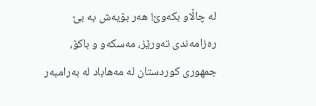له‌ چاڵاو بكه‌وێ! هه‌ر بۆیه‌ش به‌ بێ ره‌زامه‌ندی ته‌ورێز، مه‌سكه‌و و باكۆ، جمهوری كوردستان له‌ مه‌هاباد له‌ به‌رامبه‌ر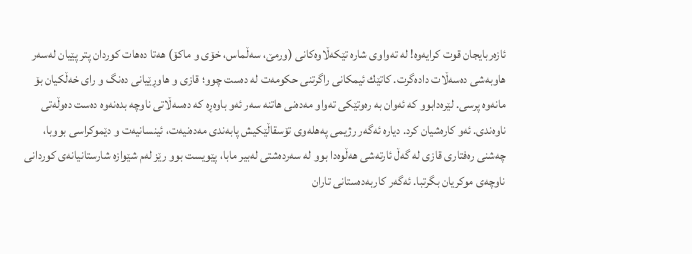ئازه‌ربایجان قوت كرایه‌‌وه‌! له‌ ته‌واوی شاره‌ تێكه‌ڵاوه‌كانی (ورمێ، سه‌ڵماس، خۆی و ماكۆ) هه‌تا ده‌هات كوردان پتر پێیان له‌سه‌ر هاوبه‌شی ده‌سه‌ڵات داده‌گرت. كاتێك ئیمكانی راگرتنی حكومه‌ت له‌ ده‌ست چوو؛ قازی و هاوڕێیانی ده‌نگ و رای خه‌ڵكیان بۆ مانه‌وه‌ پرسی. لێره‌دابوو كه‌ ئه‌وان به‌ ره‌وتێكی ته‌واو مه‌ده‌نی هاتنه‌ سه‌ر ئه‌و باوه‌ڕه‌ كه‌ ده‌سه‌ڵاتی ناوچه‌‌ بده‌نه‌وه‌ ده‌ست ده‌وڵه‌تی ناوه‌ندی. ئه‌و كاره‌شیان كرد. دیاره‌ ئه‌گه‌ر رژیمی په‌هله‌وی تۆسقاڵێكیش پابه‌ندی مه‌ده‌نیه‌ت، ئینسانیه‌ت و دێموكراسی بووبا، چه‌شنی ره‌فتاری قازی له‌ گه‌ڵ ئارته‌شی هه‌ڵوه‌دا بوو له‌ سه‌رده‌شتی له‌بیر مابا، پێویست بوو رێز له‌م شێوازه‌ شارستانیانه‌ی كوردانی ناوچه‌ی موكریان بگرتبا. ئه‌گه‌ر كاربه‌ده‌ستانی تاران‌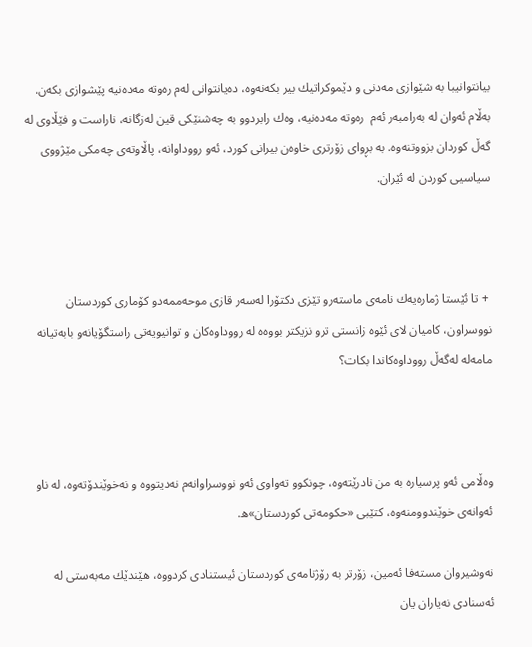بیانتوانیبا به‌ ‌شێوازی مه‌دنی و دێموكراتیك بیر بكه‌نه‌وه‌، ده‌یانتوانی له‌م ره‌وته‌ مه‌ده‌نیه‌ پێشوازی بكه‌ن. به‌ڵام ئه‌وان له‌ به‌رامبه‌ر ئه‌م  ره‌وته‌ مه‌ده‌نیه‌، وه‌ك رابردوو به‌ چه‌شنێكی قین له‌زگانه‌، ناراست و فێڵاوی له‌ گه‌ڵ كوردان بزووتنه‌وه‌. به‌ بڕوای زۆرتری خاوه‌ن بیرانی كورد، ئه‌و رووداوانه‌،‌ پاڵاوته‌ی چه‌مكی مێژووی سیاسیی كوردن‌ له‌ ئێران‌.



 + تا ئێستا ژماره‌یه‌ك نامه‌ی ماسته‌رو تێزی دكتۆرا له‌سه‌ر قازی موحه‌ممه‌دو كۆماری كوردستان نووسراون، كامیان لای ئێوه‌ زانستی ترو نزیكتر بووه‌ه‌ له‌ رووداوه‌كان و توانیویه‌تی راستگۆیانه‌و بابه‌تیانه‌ مامه‌له‌ له‌گه‌ڵ رووداوه‌كاندا بكات؟



وه‌ڵامی ئه‌و پرسیاره‌ به‌ من نادرێته‌وه‌، چونكوو ته‌واوی ئه‌و نووسراوانه‌م نه‌دیتووه‌ و نه‌خوێندۆته‌وه‌، له‌ ناو ئه‌وانه‌ی خوێندوومنه‌وه‌، كتێبی «حكومه‌تی كوردستان»ه‌.

نه‌وشیروان مسته‌فا ئه‌مین، زۆرتر به‌ رۆژنامه‌ی كوردستان ئیستنادی كردووه‌، هێندێك مه‌به‌ستی‌ له‌ ئه‌سنادی نه‌یاران یان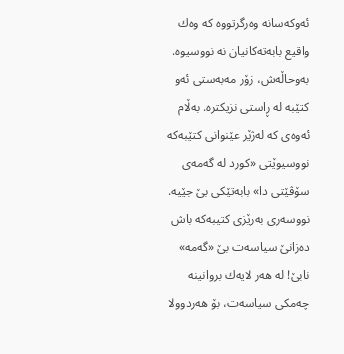ئه‌وكه‌سانه‌ وه‌رگرتووه‌ كه‌ وه‌ك واقیع بابه‌ته‌كانیان نه‌ نووسیوه‌‌. به‌وحاڵه‌ش، زۆر مه‌به‌ستی ئه‌و كتێبه‌ له‌ ڕاستی نزیكتره‌. به‌ڵام ئه‌وه‌ی كه‌ له‌ژێر عێنوانی كتێبه‌كه‌ نووسیوێتی «كورد له‌ گه‌مه‌ی سۆڤێتی دا» بابه‌تێكی بێ جێیه‌‌. نووسه‌ری به‌رێزی كتیبه‌كه‌ باش ده‌زانێ‌ سیاسه‌ت بێ «گه‌مه‌» نابێ! له‌ هه‌ر لایه‌ك بروانینه‌ چه‌مكی سیاسه‌ت، بۆ هه‌ردوولا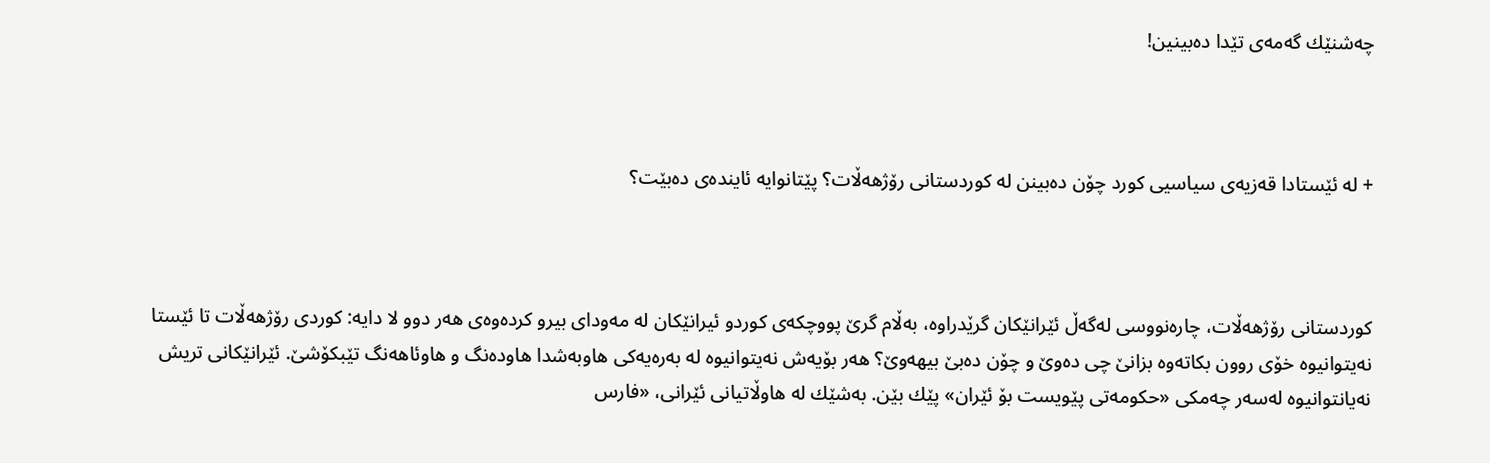چه‌شنێك گه‌مه‌ی تێدا ده‌بینین‌!



+ له‌ ئێستادا قه‌زیه‌ی سیاسیی كورد چۆن ده‌بینن له‌ كوردستانی رۆژهه‌ڵات؟ پێتانوایه‌ ئاینده‌ی‌ ده‌بێت؟



كوردستانی رۆژهه‌ڵات، چاره‌نووسی له‌گه‌ڵ ئێرانێكان گرێدراوه‌، به‌ڵام گرێ پووچكه‌ی كوردو ئیرانێكان له‌ مه‌ودای بیرو كرده‌وه‌ی هه‌ر دوو لا دایه‌: كوردی رۆژهه‌ڵات تا ئێستا نه‌یتوانیوه‌ خۆی روون بكاته‌وه‌ بزانێ چی ده‌وێ و چۆن ده‌بێ بیهه‌وێ؟ هه‌ر بۆیه‌ش نه‌یتوانیوه‌ له‌ به‌ره‌یه‌كی هاوبه‌شدا هاوده‌نگ و هاوئاهه‌نگ تێبكۆشێ. ئێرانێكانی تریش نه‌یانتوانیوه‌ له‌سه‌ر چه‌مكی «حكومه‌تی پێویست بۆ ئێران» پێك بێن. به‌شێك له‌ هاوڵاتیانی ئێرانی، «فارس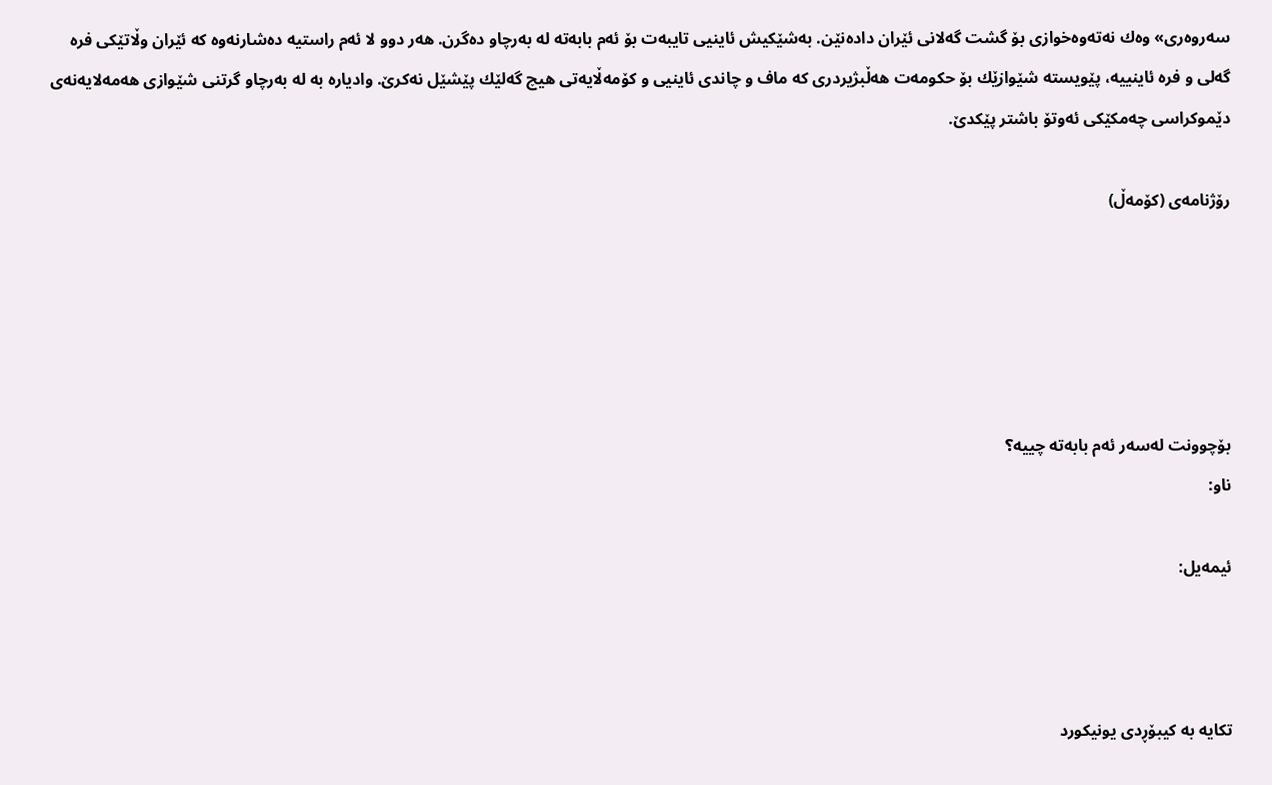سه‌روه‌ری» وه‌ك نه‌ته‌وه‌خوازی بۆ گشت گه‌لانی ئێران داده‌نێن. به‌شێكیش ئاینیی تایبه‌ت بۆ ئه‌م بابه‌ته‌ له‌ به‌رچاو ده‌گرن. هه‌ر دوو لا‌ ئه‌م راستیه‌ ده‌شارنه‌وه‌ كه‌ ئێران وڵاتێكی فره‌ گه‌لی و فره‌ ئاینییه‌‌‌، پێویسته‌ شێوازێك بۆ حكومه‌ت هه‌ڵبژیردری كه‌ ماف و چاندی ئاینیی و كۆمه‌ڵایه‌تی هیچ گه‌لێك پێشێل نه‌كرێ. وادیاره‌ به‌ له‌ به‌رچاو گرتنی‌ شێوازی هه‌مه‌لایه‌نه‌ی دێموكراسی چه‌مكێكی ئه‌وتۆ باشتر پێكدێ.

رۆژنامه‌ی‌ (كۆمه‌ڵ)





بۆچوونت له‌سه‌ر ئه‌م بابه‌ته‌ چییه‌؟
ناو:

ئیمه‌یل:



تکایه‌ به‌ کیبۆڕدی یونیکورد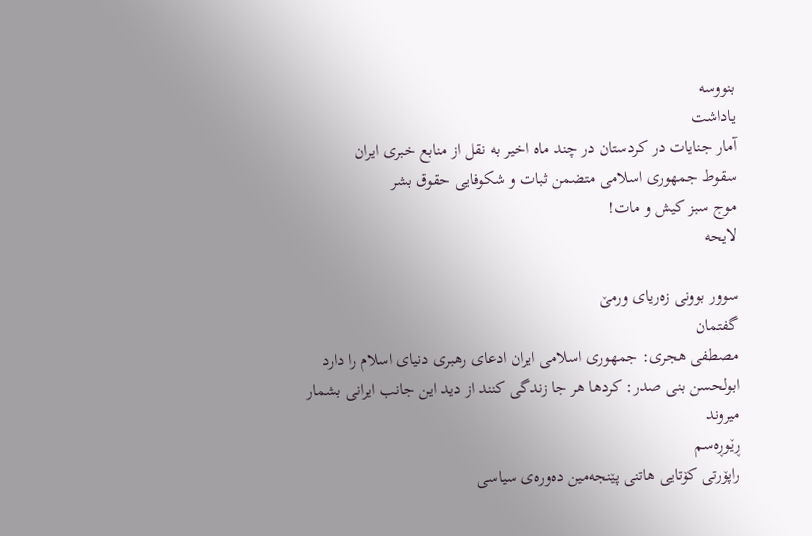بنووسه
یاداشت
آمار جنایات در کردستان در چند ماه‌ اخیر به‌ نقل از منابع خبری ایران
سقوط جمهوری اسلامی متضمن ثبات و شکوفایی حقوق بشر
موج سبز کیش و مات!
لایحه

سوور بوونی زه‌ریای ورمێ
گفتمان
مصطفی هجری: جمهوری اسلامی ایران ادعای رهبری دنیای اسلام را دارد
ابولحسن بنی صدر: کردها هر جا زندگی کنند از دید این جانب ایرانی بشمار میروند
ڕێوڕه‌سم
راپۆرتی كۆتایی هاتنی پێنجه‌مین ده‌وره‌ی سیاسی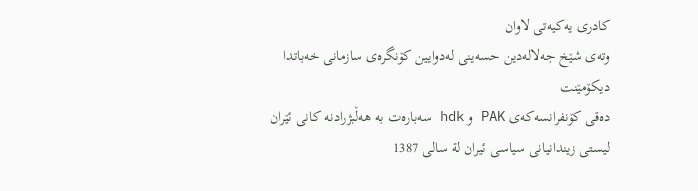كادری یه‌كیه‌تی لاوان
وته‌ی شێخ جه‌لاله‌دین حسه‌ینی له‌دوایین كۆنگره‌ی‌ سازمانی‌ خه‌باتدا
دیکۆمێنت
ده‌قی کۆنفرانسه‌که‌ی PAK و hdk سه‌باره‌ت به‌ هه‌ڵبژرادنه كانى‌ ئێران
ليستى زيندانيانى سياسى ئيران لة سالى 1387